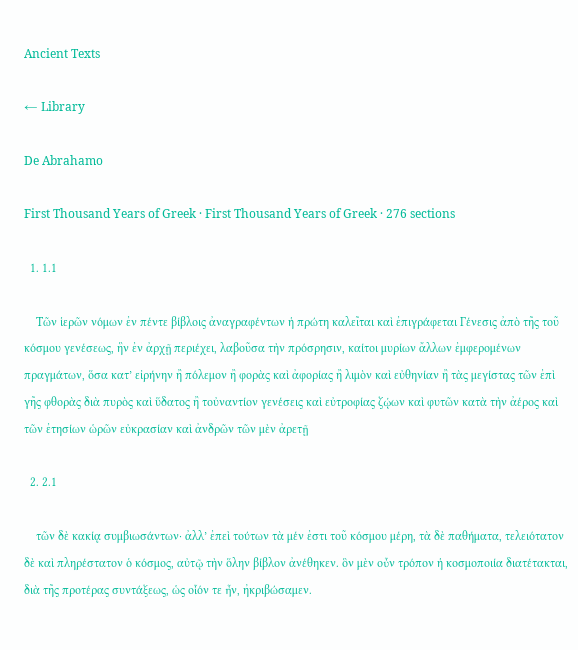Ancient Texts

← Library

De Abrahamo

First Thousand Years of Greek · First Thousand Years of Greek · 276 sections

  1. 1.1

    Τῶν ἱερῶν νόμων ἐν πέντε βίβλοις ἀναγραφέντων ἡ πρώτη καλεῖται καὶ ἐπιγράφεται Γένεσις ἀπὸ τῆς τοῦ κόσμου γενέσεως, ἣν ἐν ἀρχῇ περιέχει, λαβοῦσα τὴν πρόσρησιν, καίτοι μυρίων ἄλλων ἐμφερομένων πραγμάτων, ὅσα κατ’ εἰρήνην ἢ πόλεμον ἢ φορὰς καὶ ἀφορίας ἢ λιμὸν καὶ εὐθηνίαν ἢ τὰς μεγίστας τῶν ἐπὶ γῆς φθορὰς διὰ πυρὸς καὶ ὕδατος ἢ τοὐναντίον γενέσεις καὶ εὐτροφίας ζῴων καὶ φυτῶν κατὰ τὴν ἀέρος καὶ τῶν ἐτησίων ὡρῶν εὐκρασίαν καὶ ἀνδρῶν τῶν μὲν ἀρετῇ

  2. 2.1

    τῶν δὲ κακίᾳ συμβιωσάντων· ἀλλ’ ἐπεὶ τούτων τὰ μέν ἐστι τοῦ κόσμου μέρη, τὰ δὲ παθήματα, τελειότατον δὲ καὶ πληρέστατον ὁ κόσμος, αὐτῷ τὴν ὅλην βίβλον ἀνέθηκεν. ὃν μὲν οὖν τρόπον ἡ κοσμοποιία διατέτακται, διὰ τῆς προτέρας συντάξεως, ὡς οἷόν τε ἦν, ἠκριβώσαμεν.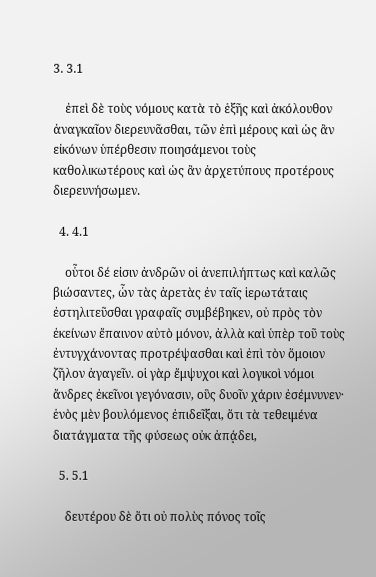3. 3.1

    ἐπεὶ δὲ τοὺς νόμους κατὰ τὸ ἑξῆς καὶ ἀκόλουθον ἀναγκαῖον διερευνᾶσθαι, τῶν ἐπὶ μέρους καὶ ὡς ἂν εἰκόνων ὑπέρθεσιν ποιησάμενοι τοὺς καθολικωτέρους καὶ ὡς ἂν ἀρχετύπους προτέρους διερευνήσωμεν.

  4. 4.1

    οὗτοι δέ εἰσιν ἀνδρῶν οἱ ἀνεπιλήπτως καὶ καλῶς βιώσαντες, ὧν τὰς ἀρετὰς ἐν ταῖς ἱερωτάταις ἐστηλιτεῦσθαι γραφαῖς συμβέβηκεν, οὐ πρὸς τὸν ἐκείνων ἔπαινον αὐτὸ μόνον, ἀλλὰ καὶ ὑπὲρ τοῦ τοὺς ἐντυγχάνοντας προτρέψασθαι καὶ ἐπὶ τὸν ὅμοιον ζῆλον ἀγαγεῖν. οἱ γὰρ ἔμψυχοι καὶ λογικοὶ νόμοι ἄνδρες ἐκεῖνοι γεγόνασιν, οὓς δυοῖν χάριν ἐσέμνυνεν· ἑνὸς μὲν βουλόμενος ἐπιδεῖξαι, ὅτι τὰ τεθειμένα διατάγματα τῆς φύσεως οὐκ ἀπᾴδει,

  5. 5.1

    δευτέρου δὲ ὅτι οὐ πολὺς πόνος τοῖς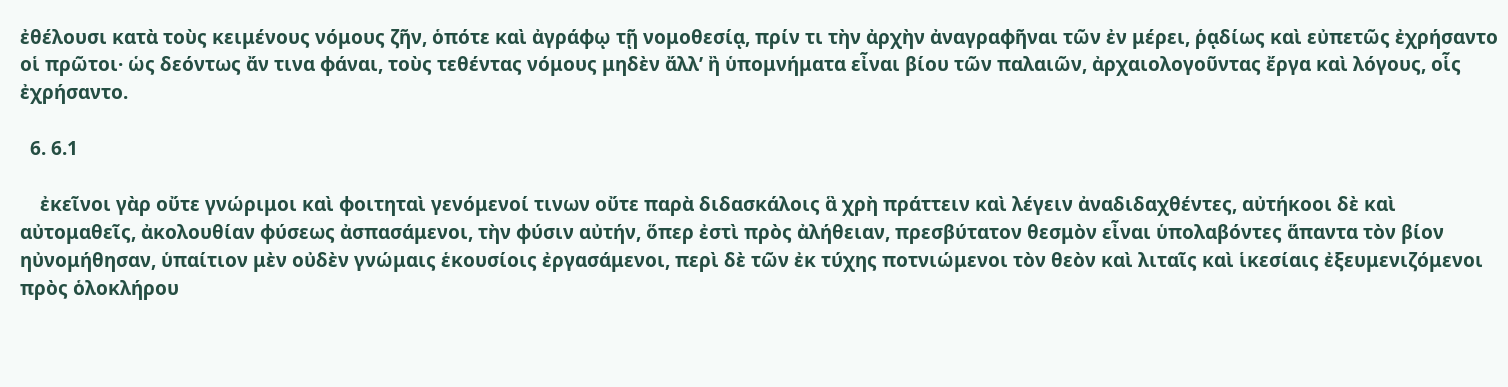ἐθέλουσι κατὰ τοὺς κειμένους νόμους ζῆν, ὁπότε καὶ ἀγράφῳ τῇ νομοθεσίᾳ, πρίν τι τὴν ἀρχὴν ἀναγραφῆναι τῶν ἐν μέρει, ῥᾳδίως καὶ εὐπετῶς ἐχρήσαντο οἱ πρῶτοι· ὡς δεόντως ἄν τινα φάναι, τοὺς τεθέντας νόμους μηδὲν ἄλλ’ ἢ ὑπομνήματα εἶναι βίου τῶν παλαιῶν, ἀρχαιολογοῦντας ἔργα καὶ λόγους, οἷς ἐχρήσαντο.

  6. 6.1

    ἐκεῖνοι γὰρ οὔτε γνώριμοι καὶ φοιτηταὶ γενόμενοί τινων οὔτε παρὰ διδασκάλοις ἃ χρὴ πράττειν καὶ λέγειν ἀναδιδαχθέντες, αὐτήκοοι δὲ καὶ αὐτομαθεῖς, ἀκολουθίαν φύσεως ἀσπασάμενοι, τὴν φύσιν αὐτήν, ὅπερ ἐστὶ πρὸς ἀλήθειαν, πρεσβύτατον θεσμὸν εἶναι ὑπολαβόντες ἅπαντα τὸν βίον ηὐνομήθησαν, ὑπαίτιον μὲν οὐδὲν γνώμαις ἑκουσίοις ἐργασάμενοι, περὶ δὲ τῶν ἐκ τύχης ποτνιώμενοι τὸν θεὸν καὶ λιταῖς καὶ ἱκεσίαις ἐξευμενιζόμενοι πρὸς ὁλοκλήρου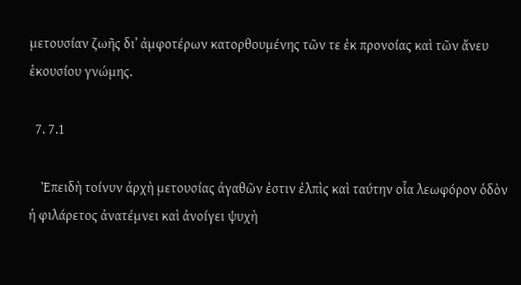μετουσίαν ζωῆς δι’ ἀμφοτέρων κατορθουμένης τῶν τε ἐκ προνοίας καὶ τῶν ἄνευ ἑκουσίου γνώμης.

  7. 7.1

    Ἐπειδὴ τοίνυν ἀρχὴ μετουσίας ἀγαθῶν ἐστιν ἐλπὶς καὶ ταύτην οἷα λεωφόρον ὁδὸν ἡ φιλάρετος ἀνατέμνει καὶ ἀνοίγει ψυχὴ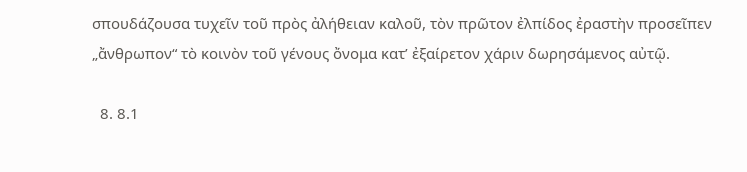σπουδάζουσα τυχεῖν τοῦ πρὸς ἀλήθειαν καλοῦ, τὸν πρῶτον ἐλπίδος ἐραστὴν προσεῖπεν „ἄνθρωπον“ τὸ κοινὸν τοῦ γένους ὄνομα κατ’ ἐξαίρετον χάριν δωρησάμενος αὐτῷ.

  8. 8.1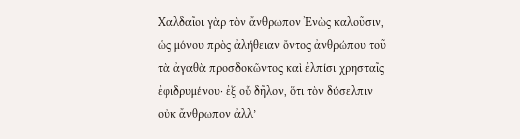Χαλδαῖοι γὰρ τὸν ἄνθρωπον Ἐνὼς καλοῦσιν, ὡς μόνου πρὸς ἀλήθειαν ὄντος ἀνθρώπου τοῦ τὰ ἀγαθὰ προσδοκῶντος καὶ ἐλπίσι χρησταῖς ἐφιδρυμένου· ἐξ οὗ δῆλον, ὅτι τὸν δύσελπιν οὐκ ἄνθρωπον ἀλλ’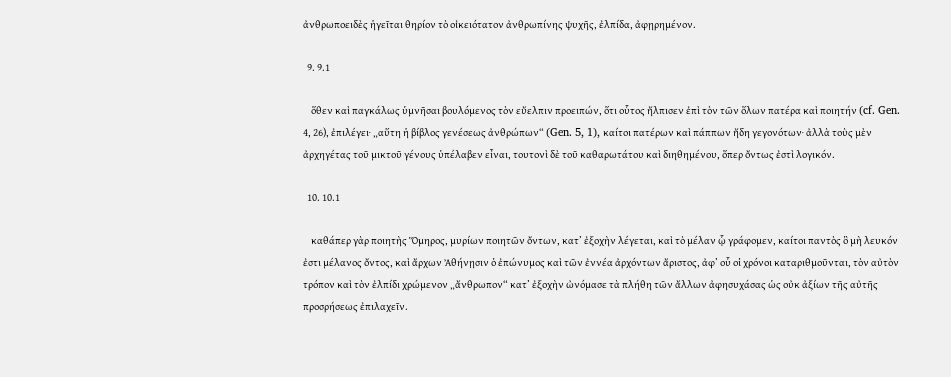ἀνθρωποειδὲς ἡγεῖται θηρίον τὸ οἰκειότατον ἀνθρωπίνης ψυχῆς, ἐλπίδα, ἀφῃρημένον.

  9. 9.1

    ὅθεν καὶ παγκάλως ὑμνῆσαι βουλόμενος τὸν εὔελπιν προειπών, ὅτι οὗτος ἤλπισεν ἐπὶ τὸν τῶν ὅλων πατέρα καὶ ποιητήν (cf. Gen. 4, 26), ἐπιλέγει· „αὕτη ἡ βίβλος γενέσεως ἀνθρώπων“ (Gen. 5, 1), καίτοι πατέρων καὶ πάππων ἤδη γεγονότων· ἀλλὰ τοὺς μὲν ἀρχηγέτας τοῦ μικτοῦ γένους ὑπέλαβεν εἶναι, τουτονὶ δὲ τοῦ καθαρωτάτου καὶ διηθημένου, ὅπερ ὄντως ἐστὶ λογικόν.

  10. 10.1

    καθάπερ γὰρ ποιητὴς Ὅμηρος, μυρίων ποιητῶν ὄντων, κατ’ ἐξοχὴν λέγεται, καὶ τὸ μέλαν ᾧ γράφομεν, καίτοι παντὸς ὃ μὴ λευκόν ἐστι μέλανος ὄντος, καὶ ἄρχων Ἀθήνῃσιν ὁ ἐπώνυμος καὶ τῶν ἐννέα ἀρχόντων ἄριστος, ἀφ’ οὗ οἱ χρόνοι καταριθμοῦνται, τὸν αὐτὸν τρόπον καὶ τὸν ἐλπίδι χρώμενον „ἄνθρωπον“ κατ’ ἐξοχὴν ὠνόμασε τὰ πλήθη τῶν ἄλλων ἀφησυχάσας ὡς οὐκ ἀξίων τῆς αὐτῆς προσρήσεως ἐπιλαχεῖν.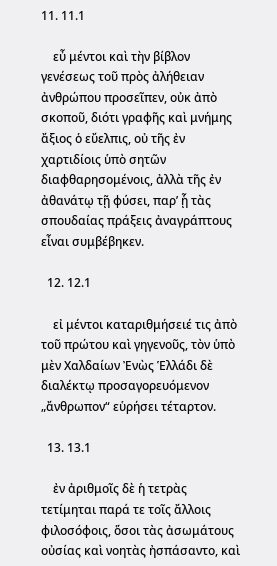11. 11.1

    εὖ μέντοι καὶ τὴν βίβλον γενέσεως τοῦ πρὸς ἀλήθειαν ἀνθρώπου προσεῖπεν, οὐκ ἀπὸ σκοποῦ, διότι γραφῆς καὶ μνήμης ἄξιος ὁ εὔελπις, οὐ τῆς ἐν χαρτιδίοις ὑπὸ σητῶν διαφθαρησομένοις, ἀλλὰ τῆς ἐν ἀθανάτῳ τῇ φύσει, παρ’ ᾗ τὰς σπουδαίας πράξεις ἀναγράπτους εἶναι συμβέβηκεν.

  12. 12.1

    εἰ μέντοι καταριθμήσειέ τις ἀπὸ τοῦ πρώτου καὶ γηγενοῦς, τὸν ὑπὸ μὲν Χαλδαίων Ἐνὼς Ἑλλάδι δὲ διαλέκτῳ προσαγορευόμενον „ἄνθρωπον“ εὑρήσει τέταρτον.

  13. 13.1

    ἐν ἀριθμοῖς δὲ ἡ τετρὰς τετίμηται παρά τε τοῖς ἄλλοις φιλοσόφοις, ὅσοι τὰς ἀσωμάτους οὐσίας καὶ νοητὰς ἠσπάσαντο, καὶ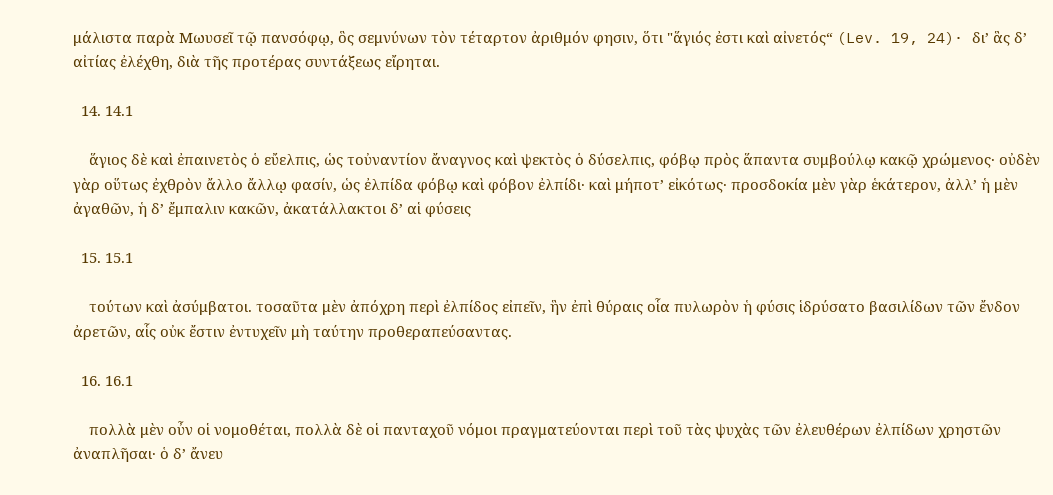μάλιστα παρὰ Μωυσεῖ τῷ πανσόφῳ, ὃς σεμνύνων τὸν τέταρτον ἀριθμόν φησιν, ὅτι "ἅγιός ἐστι καὶ αἰνετός“ (Lev. 19, 24)· δι’ ἃς δ’ αἰτίας ἐλέχθη, διὰ τῆς προτέρας συντάξεως εἴρηται.

  14. 14.1

    ἅγιος δὲ καὶ ἐπαινετὸς ὁ εὔελπις, ὡς τοὐναντίον ἄναγνος καὶ ψεκτὸς ὁ δύσελπις, φόβῳ πρὸς ἅπαντα συμβούλῳ κακῷ χρώμενος· οὐδὲν γὰρ οὕτως ἐχθρὸν ἄλλο ἄλλῳ φασίν, ὡς ἐλπίδα φόβῳ καὶ φόβον ἐλπίδι· καὶ μήποτ’ εἰκότως· προσδοκία μὲν γὰρ ἑκάτερον, ἀλλ’ ἡ μὲν ἀγαθῶν, ἡ δ’ ἔμπαλιν κακῶν, ἀκατάλλακτοι δ’ αἱ φύσεις

  15. 15.1

    τούτων καὶ ἀσύμβατοι. τοσαῦτα μὲν ἀπόχρη περὶ ἐλπίδος εἰπεῖν, ἣν ἐπὶ θύραις οἷα πυλωρὸν ἡ φύσις ἱδρύσατο βασιλίδων τῶν ἔνδον ἀρετῶν, αἷς οὐκ ἔστιν ἐντυχεῖν μὴ ταύτην προθεραπεύσαντας.

  16. 16.1

    πολλὰ μὲν οὖν οἱ νομοθέται, πολλὰ δὲ οἱ πανταχοῦ νόμοι πραγματεύονται περὶ τοῦ τὰς ψυχὰς τῶν ἐλευθέρων ἐλπίδων χρηστῶν ἀναπλῆσαι· ὁ δ’ ἄνευ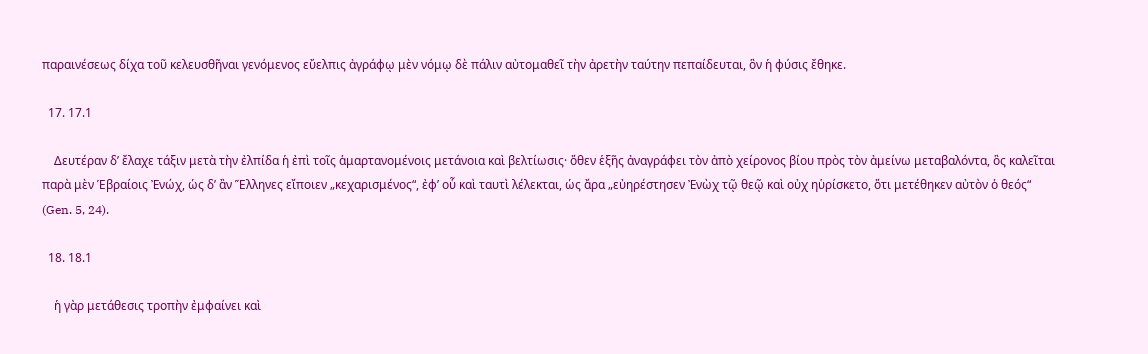παραινέσεως δίχα τοῦ κελευσθῆναι γενόμενος εὔελπις ἀγράφῳ μὲν νόμῳ δὲ πάλιν αὐτομαθεῖ τὴν ἀρετὴν ταύτην πεπαίδευται, ὃν ἡ φύσις ἔθηκε.

  17. 17.1

    Δευτέραν δ’ ἔλαχε τάξιν μετὰ τὴν ἐλπίδα ἡ ἐπὶ τοῖς ἁμαρτανομένοις μετάνοια καὶ βελτίωσις· ὅθεν ἑξῆς ἀναγράφει τὸν ἀπὸ χείρονος βίου πρὸς τὸν ἀμείνω μεταβαλόντα, ὃς καλεῖται παρὰ μὲν Ἑβραίοις Ἐνώχ, ὡς δ’ ἂν Ἕλληνες εἴποιεν „κεχαρισμένος“, ἐφ’ οὗ καὶ ταυτὶ λέλεκται, ὡς ἄρα „εὐηρέστησεν Ἐνὼχ τῷ θεῷ καὶ οὐχ ηὑρίσκετο, ὅτι μετέθηκεν αὐτὸν ὁ θεός“ (Gen. 5, 24).

  18. 18.1

    ἡ γὰρ μετάθεσις τροπὴν ἐμφαίνει καὶ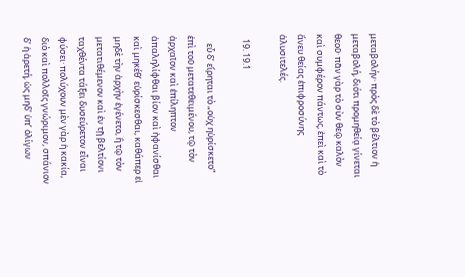μεταβολήν· πρὸς δὲ τὸ βέλτιον ἡ μεταβολή, διότι προμηθείᾳ γίνεται θεοῦ· πᾶν γὰρ τὸ σὺν θεῷ καλὸν καὶ συμφέρον πάντως, ἐπεὶ καὶ τὸ ἄνευ θείας ἐπιφροσύνης ἀλυσιτελές.

  19. 19.1

    εὖ δ’ εἴρηται τὸ „οὐχ ηὑρίσκετο“ ἐπὶ τοῦ μετατεθειμένου, τῷ τὸν ἀρχαῖον καὶ ἐπίληπτον ἀπαληλίφθαι βίον καὶ ἠφανίσθαι καὶ μηκέθ’ εὑρίσκεσθαι, καθάπερ εἰ μηδὲ τὴν ἀρχὴν ἐγένετο, ἢ τῷ τὸν μετατιθέμενον καὶ ἐν τῇ βελτίονι ταχθέντα τάξει δυσεύρετον εἶναι φύσει· πολύχουν μὲν γὰρ ἡ κακία, διὸ καὶ πολλοῖς γνώριμον, σπάνιον δ’ ἡ ἀρετή, ὡς μηδ’ ὑπ’ ὀλίγων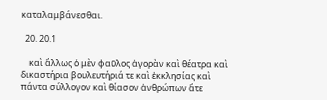καταλαμβάνεσθαι.

  20. 20.1

    καὶ ἄλλως ὁ μὲν φαῦλος ἀγορὰν καὶ θέατρα καὶ δικαστήρια βουλευτήριά τε καὶ ἐκκλησίας καὶ πάντα σύλλογον καὶ θίασον ἀνθρώπων ἅτε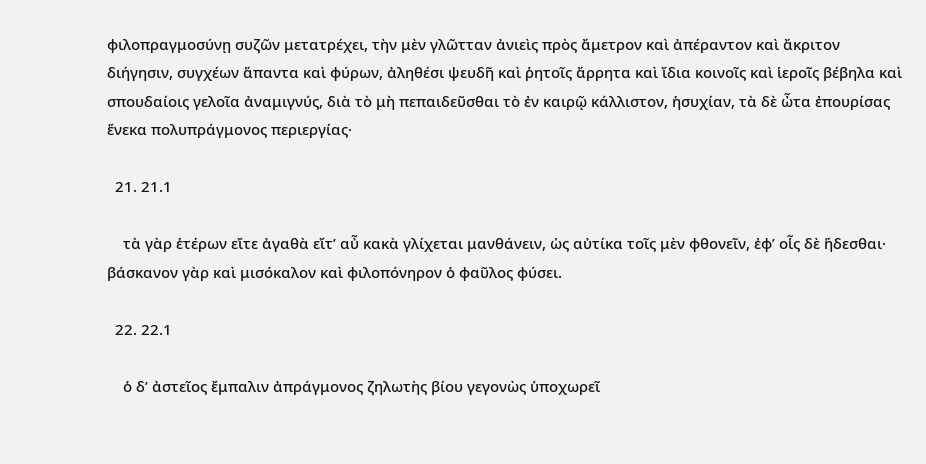φιλοπραγμοσύνῃ συζῶν μετατρέχει, τὴν μὲν γλῶτταν ἀνιεὶς πρὸς ἄμετρον καὶ ἀπέραντον καὶ ἄκριτον διήγησιν, συγχέων ἅπαντα καὶ φύρων, ἀληθέσι ψευδῆ καὶ ῥητοῖς ἄρρητα καὶ ἴδια κοινοῖς καὶ ἱεροῖς βέβηλα καὶ σπουδαίοις γελοῖα ἀναμιγνύς, διὰ τὸ μὴ πεπαιδεῦσθαι τὸ ἐν καιρῷ κάλλιστον, ἡσυχίαν, τὰ δὲ ὦτα ἐπουρίσας ἕνεκα πολυπράγμονος περιεργίας·

  21. 21.1

    τὰ γὰρ ἑτέρων εἴτε ἀγαθὰ εἴτ’ αὖ κακὰ γλίχεται μανθάνειν, ὡς αὐτίκα τοῖς μὲν φθονεῖν, ἐφ’ οἷς δὲ ἥδεσθαι· βάσκανον γὰρ καὶ μισόκαλον καὶ φιλοπόνηρον ὁ φαῦλος φύσει.

  22. 22.1

    ὁ δ’ ἀστεῖος ἔμπαλιν ἀπράγμονος ζηλωτὴς βίου γεγονὼς ὑποχωρεῖ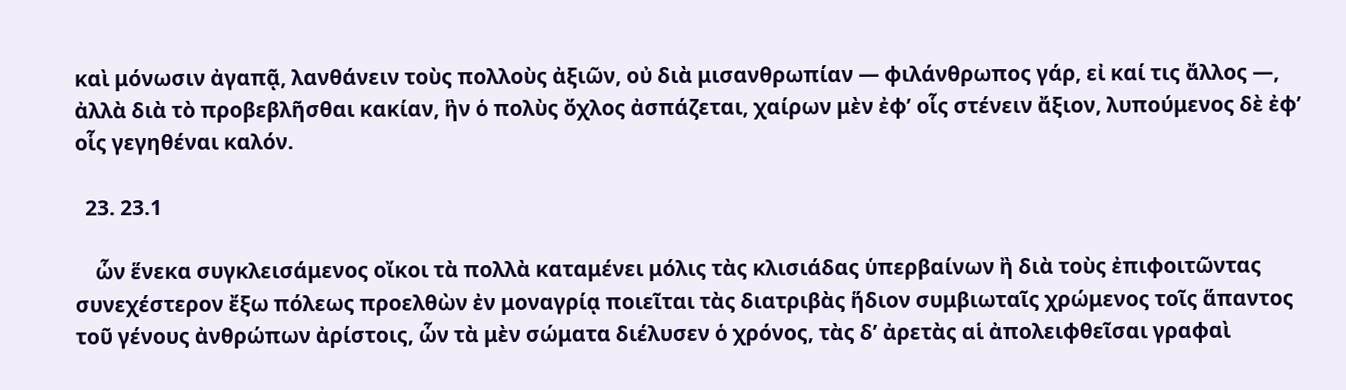καὶ μόνωσιν ἀγαπᾷ, λανθάνειν τοὺς πολλοὺς ἀξιῶν, οὐ διὰ μισανθρωπίαν — φιλάνθρωπος γάρ, εἰ καί τις ἄλλος —, ἀλλὰ διὰ τὸ προβεβλῆσθαι κακίαν, ἣν ὁ πολὺς ὄχλος ἀσπάζεται, χαίρων μὲν ἐφ’ οἷς στένειν ἄξιον, λυπούμενος δὲ ἐφ’ οἷς γεγηθέναι καλόν.

  23. 23.1

    ὧν ἕνεκα συγκλεισάμενος οἴκοι τὰ πολλὰ καταμένει μόλις τὰς κλισιάδας ὑπερβαίνων ἢ διὰ τοὺς ἐπιφοιτῶντας συνεχέστερον ἔξω πόλεως προελθὼν ἐν μοναγρίᾳ ποιεῖται τὰς διατριβὰς ἥδιον συμβιωταῖς χρώμενος τοῖς ἅπαντος τοῦ γένους ἀνθρώπων ἀρίστοις, ὧν τὰ μὲν σώματα διέλυσεν ὁ χρόνος, τὰς δ’ ἀρετὰς αἱ ἀπολειφθεῖσαι γραφαὶ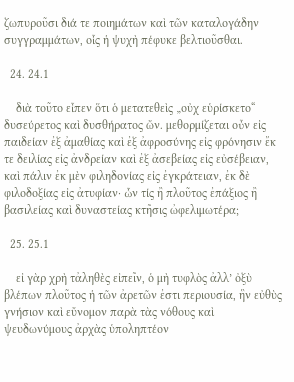ζωπυροῦσι διά τε ποιημάτων καὶ τῶν καταλογάδην συγγραμμάτων, οἷς ἡ ψυχὴ πέφυκε βελτιοῦσθαι.

  24. 24.1

    διὰ τοῦτο εἶπεν ὅτι ὁ μετατεθεὶς „οὐχ εὑρίσκετο“ δυσεύρετος καὶ δυσθήρατος ὤν. μεθορμίζεται οὖν εἰς παιδείαν ἐξ ἀμαθίας καὶ ἐξ ἀφροσύνης εἰς φρόνησιν ἔκ τε δειλίας εἰς ἀνδρείαν καὶ ἐξ ἀσεβείας εἰς εὐσέβειαν, καὶ πάλιν ἐκ μὲν φιληδονίας εἰς ἐγκράτειαν, ἐκ δὲ φιλοδοξίας εἰς ἀτυφίαν· ὧν τίς ἢ πλοῦτος ἐπάξιος ἢ βασιλείας καὶ δυναστείας κτῆσις ὠφελιμωτέρα;

  25. 25.1

    εἰ γὰρ χρὴ τἀληθὲς εἰπεῖν, ὁ μὴ τυφλὸς ἀλλ’ ὀξὺ βλέπων πλοῦτος ἡ τῶν ἀρετῶν ἐστι περιουσία, ἣν εὐθὺς γνήσιον καὶ εὔνομον παρὰ τὰς νόθους καὶ ψευδωνύμους ἀρχὰς ὑποληπτέον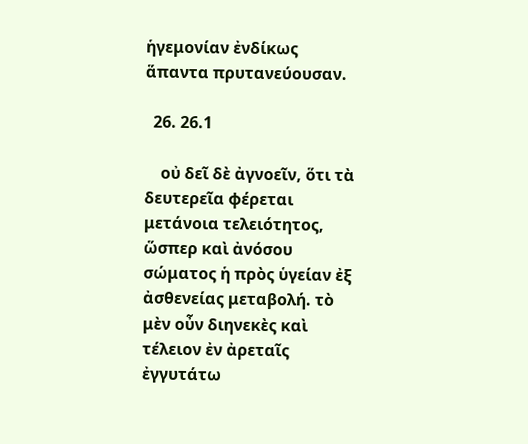ἡγεμονίαν ἐνδίκως ἅπαντα πρυτανεύουσαν.

  26. 26.1

    οὐ δεῖ δὲ ἀγνοεῖν, ὅτι τὰ δευτερεῖα φέρεται μετάνοια τελειότητος, ὥσπερ καὶ ἀνόσου σώματος ἡ πρὸς ὑγείαν ἐξ ἀσθενείας μεταβολή. τὸ μὲν οὖν διηνεκὲς καὶ τέλειον ἐν ἀρεταῖς ἐγγυτάτω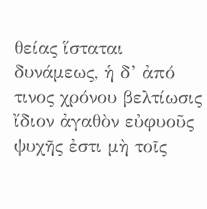θείας ἵσταται δυνάμεως, ἡ δ’ ἀπό τινος χρόνου βελτίωσις ἴδιον ἀγαθὸν εὐφυοῦς ψυχῆς ἐστι μὴ τοῖς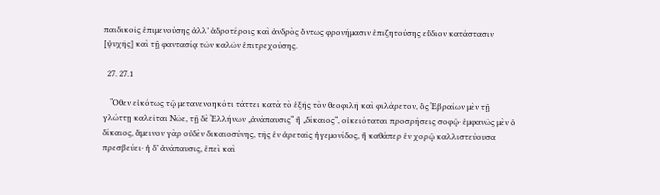παιδικοῖς ἐπιμενούσης ἀλλ’ ἁδροτέροις καὶ ἀνδρὸς ὄντως φρονήμασιν ἐπιζητούσης εὔδιον κατάστασιν [ψυχῆς] καὶ τῇ φαντασίᾳ τῶν καλῶν ἐπιτρεχούσης.

  27. 27.1

    Ὅθεν εἰκότως τῷ μετανενοηκότι τάττει κατὰ τὸ ἑξῆς τὸν θεοφιλῆ καὶ φιλάρετον, ὃς Ἑβραίων μὲν τῇ γλώττῃ καλεῖται Νῶε, τῇ δὲ Ἑλλήνων „ἀνάπαυσις“ ἢ „δίκαιος“, οἰκειόταται προσρήσεις σοφῷ· ἐμφανῶς μὲν ὁ δίκαιος, ἄμεινον γὰρ οὐδὲν δικαιοσύνης, τῆς ἐν ἀρεταῖς ἡγεμονίδος, ἣ καθάπερ ἐν χορῷ καλλιστεύουσα πρεσβεύει· ἡ δ’ ἀνάπαυσις, ἐπεὶ καὶ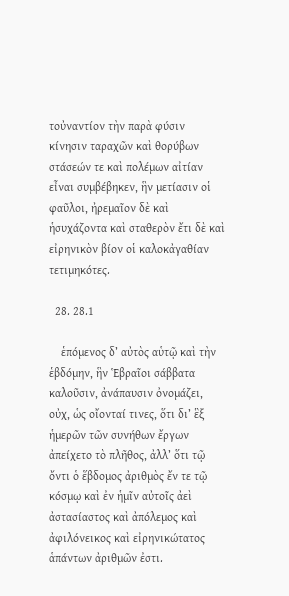τοὐναντίον τὴν παρὰ φύσιν κίνησιν ταραχῶν καὶ θορύβων στάσεών τε καὶ πολέμων αἰτίαν εἶναι συμβέβηκεν, ἣν μετίασιν οἱ φαῦλοι, ἠρεμαῖον δὲ καὶ ἡσυχάζοντα καὶ σταθερὸν ἔτι δὲ καὶ εἰρηνικὸν βίον οἱ καλοκἀγαθίαν τετιμηκότες.

  28. 28.1

    ἑπόμενος δ’ αὐτὸς αὑτῷ καὶ τὴν ἑβδόμην, ἣν Ἑβραῖοι σάββατα καλοῦσιν, ἀνάπαυσιν ὀνομάζει, οὐχ, ὡς οἴονταί τινες, ὅτι δι’ ἓξ ἡμερῶν τῶν συνήθων ἔργων ἀπείχετο τὸ πλῆθος, ἀλλ’ ὅτι τῷ ὄντι ὁ ἕβδομος ἀριθμὸς ἔν τε τῷ κόσμῳ καὶ ἐν ἡμῖν αὐτοῖς ἀεὶ ἀστασίαστος καὶ ἀπόλεμος καὶ ἀφιλόνεικος καὶ εἰρηνικώτατος ἁπάντων ἀριθμῶν ἐστι.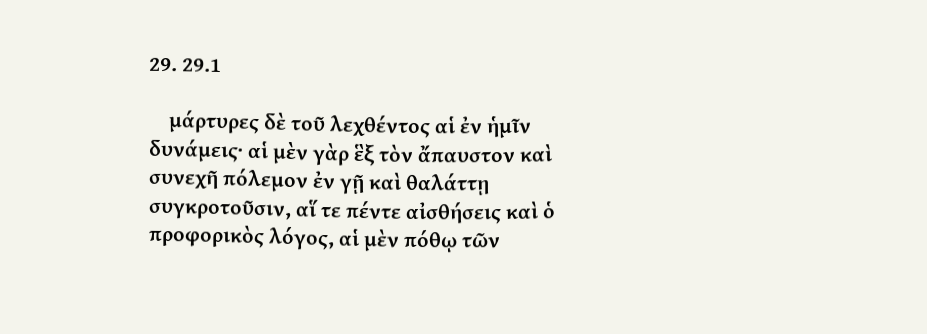29. 29.1

    μάρτυρες δὲ τοῦ λεχθέντος αἱ ἐν ἡμῖν δυνάμεις· αἱ μὲν γὰρ ἓξ τὸν ἄπαυστον καὶ συνεχῆ πόλεμον ἐν γῇ καὶ θαλάττῃ συγκροτοῦσιν, αἵ τε πέντε αἰσθήσεις καὶ ὁ προφορικὸς λόγος, αἱ μὲν πόθῳ τῶν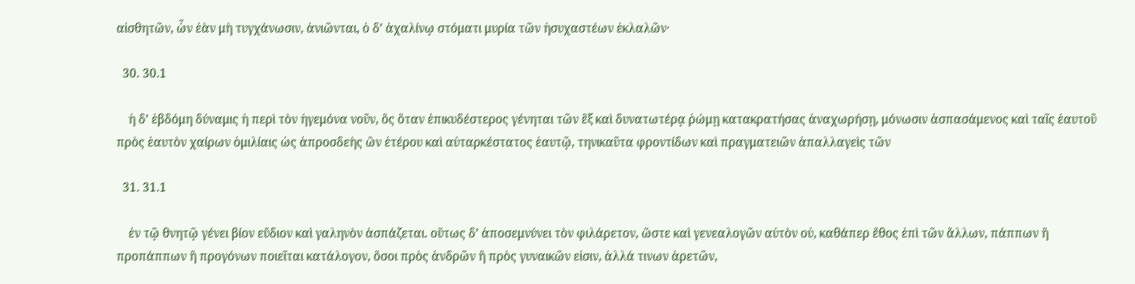αἰσθητῶν, ὧν ἐὰν μὴ τυγχάνωσιν, ἀνιῶνται, ὁ δ’ ἀχαλίνῳ στόματι μυρία τῶν ἡσυχαστέων ἐκλαλῶν·

  30. 30.1

    ἡ δ’ ἑβδόμη δύναμις ἡ περὶ τὸν ἡγεμόνα νοῦν, ὃς ὅταν ἐπικυδέστερος γένηται τῶν ἓξ καὶ δυνατωτέρᾳ ῥώμῃ κατακρατήσας ἀναχωρήσῃ, μόνωσιν ἀσπασάμενος καὶ ταῖς ἑαυτοῦ πρὸς ἑαυτὸν χαίρων ὁμιλίαις ὡς ἀπροσδεὴς ὢν ἑτέρου καὶ αὐταρκέστατος ἑαυτῷ, τηνικαῦτα φροντίδων καὶ πραγματειῶν ἀπαλλαγεὶς τῶν

  31. 31.1

    ἐν τῷ θνητῷ γένει βίον εὔδιον καὶ γαληνὸν ἀσπάζεται. οὕτως δ’ ἀποσεμνύνει τὸν φιλάρετον, ὥστε καὶ γενεαλογῶν αὐτὸν οὐ, καθάπερ ἔθος ἐπὶ τῶν ἄλλων, πάππων ἢ προπάππων ἢ προγόνων ποιεῖται κατάλογον, ὅσοι πρὸς ἀνδρῶν ἢ πρὸς γυναικῶν εἰσιν, ἀλλά τινων ἀρετῶν,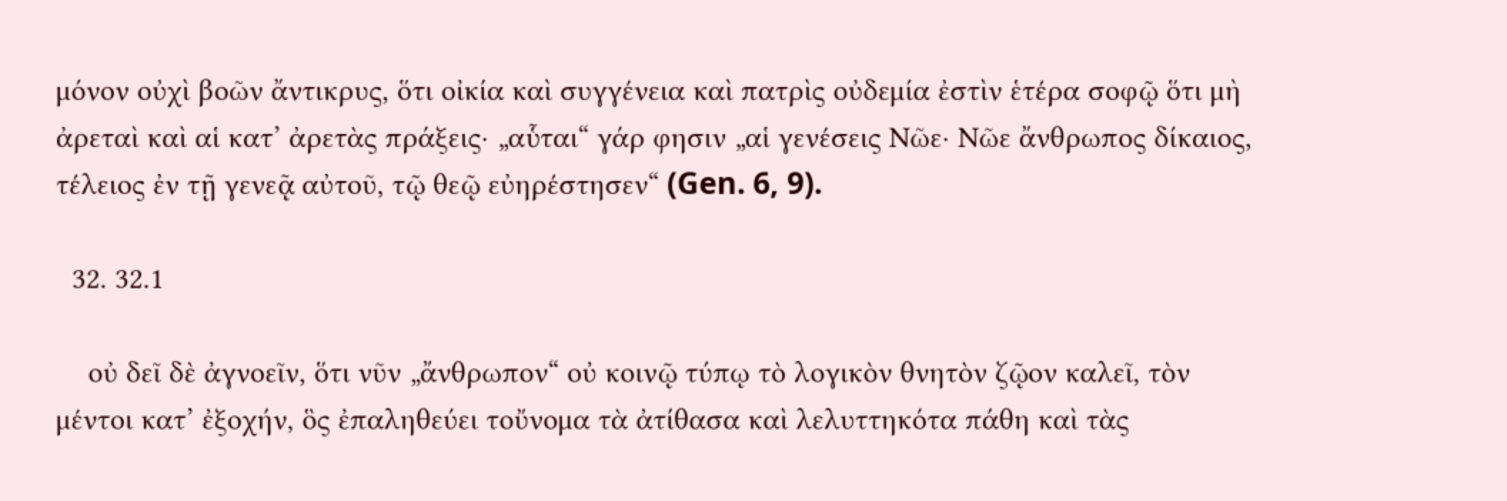μόνον οὐχὶ βοῶν ἄντικρυς, ὅτι οἰκία καὶ συγγένεια καὶ πατρὶς οὐδεμία ἐστὶν ἑτέρα σοφῷ ὅτι μὴ ἀρεταὶ καὶ αἱ κατ’ ἀρετὰς πράξεις· „αὗται“ γάρ φησιν „αἱ γενέσεις Νῶε· Νῶε ἄνθρωπος δίκαιος, τέλειος ἐν τῇ γενεᾷ αὐτοῦ, τῷ θεῷ εὐηρέστησεν“ (Gen. 6, 9).

  32. 32.1

    οὐ δεῖ δὲ ἀγνοεῖν, ὅτι νῦν „ἄνθρωπον“ οὐ κοινῷ τύπῳ τὸ λογικὸν θνητὸν ζῷον καλεῖ, τὸν μέντοι κατ’ ἐξοχήν, ὃς ἐπαληθεύει τοὔνομα τὰ ἀτίθασα καὶ λελυττηκότα πάθη καὶ τὰς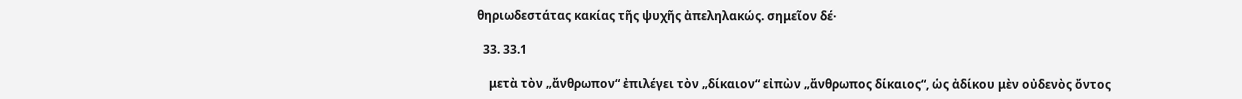θηριωδεστάτας κακίας τῆς ψυχῆς ἀπεληλακώς. σημεῖον δέ·

  33. 33.1

    μετὰ τὸν „ἄνθρωπον“ ἐπιλέγει τὸν „δίκαιον“ εἰπὼν „ἄνθρωπος δίκαιος“, ὡς ἀδίκου μὲν οὐδενὸς ὄντος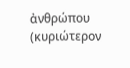ἀνθρώπου (κυριώτερον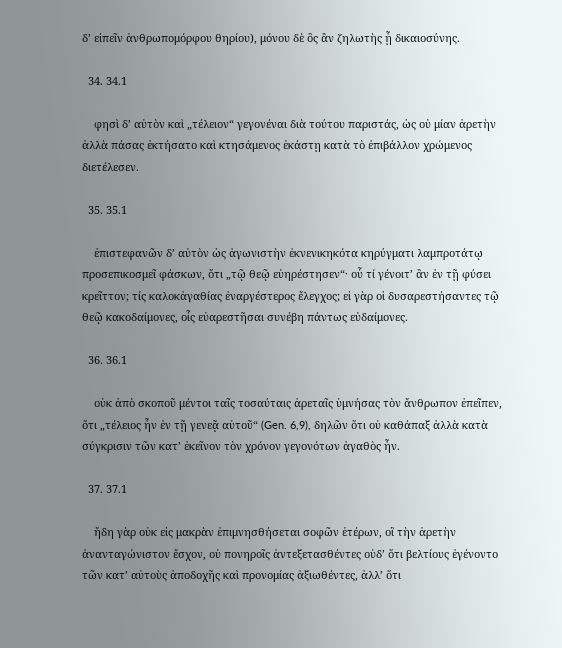δ’ εἰπεῖν ἀνθρωπομόρφου θηρίου), μόνου δὲ ὃς ἂν ζηλωτὴς ᾖ δικαιοσύνης.

  34. 34.1

    φησὶ δ’ αὐτὸν καὶ „τέλειον“ γεγονέναι διὰ τούτου παριστάς, ὡς οὐ μίαν ἀρετὴν ἀλλὰ πάσας ἐκτήσατο καὶ κτησάμενος ἑκάστῃ κατὰ τὸ ἐπιβάλλον χρώμενος διετέλεσεν.

  35. 35.1

    ἐπιστεφανῶν δ’ αὐτὸν ὡς ἀγωνιστὴν ἐκνενικηκότα κηρύγματι λαμπροτάτῳ προσεπικοσμεῖ φάσκων, ὅτι „τῷ θεῷ εὐηρέστησεν“· οὗ τί γένοιτ’ ἂν ἐν τῇ φύσει κρεῖττον; τίς καλοκἀγαθίας ἐναργέστερος ἔλεγχος; εἰ γὰρ οἱ δυσαρεστήσαντες τῷ θεῷ κακοδαίμονες, οἷς εὐαρεστῆσαι συνέβη πάντως εὐδαίμονες.

  36. 36.1

    οὐκ ἀπὸ σκοποῦ μέντοι ταῖς τοσαύταις ἀρεταῖς ὑμνήσας τὸν ἄνθρωπον ἐπεῖπεν, ὅτι „τέλειος ἦν ἐν τῇ γενεᾷ αὐτοῦ“ (Gen. 6,9), δηλῶν ὅτι οὐ καθάπαξ ἀλλὰ κατὰ σύγκρισιν τῶν κατ’ ἐκεῖνον τὸν χρόνον γεγονότων ἀγαθὸς ἦν.

  37. 37.1

    ἤδη γὰρ οὐκ εἰς μακρὰν ἐπιμνησθήσεται σοφῶν ἑτέρων, οἳ τὴν ἀρετὴν ἀνανταγώνιστον ἔσχον, οὐ πονηροῖς ἀντεξετασθέντες οὐδ’ ὅτι βελτίους ἐγένοντο τῶν κατ’ αὐτοὺς ἀποδοχῆς καὶ προνομίας ἀξιωθέντες, ἀλλ’ ὅτι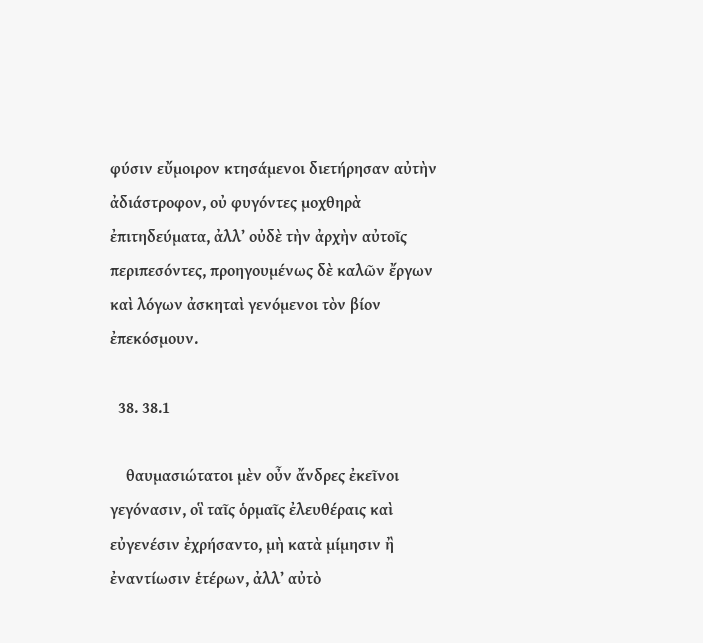φύσιν εὔμοιρον κτησάμενοι διετήρησαν αὐτὴν ἀδιάστροφον, οὐ φυγόντες μοχθηρὰ ἐπιτηδεύματα, ἀλλ’ οὐδὲ τὴν ἀρχὴν αὐτοῖς περιπεσόντες, προηγουμένως δὲ καλῶν ἔργων καὶ λόγων ἀσκηταὶ γενόμενοι τὸν βίον ἐπεκόσμουν.

  38. 38.1

    θαυμασιώτατοι μὲν οὖν ἄνδρες ἐκεῖνοι γεγόνασιν, οἳ ταῖς ὁρμαῖς ἐλευθέραις καὶ εὐγενέσιν ἐχρήσαντο, μὴ κατὰ μίμησιν ἢ ἐναντίωσιν ἑτέρων, ἀλλ’ αὐτὸ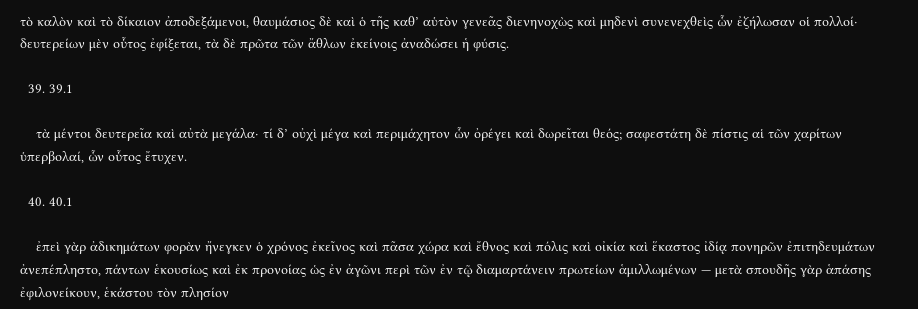τὸ καλὸν καὶ τὸ δίκαιον ἀποδεξάμενοι, θαυμάσιος δὲ καὶ ὁ τῆς καθ’ αὑτὸν γενεᾶς διενηνοχὼς καὶ μηδενὶ συνενεχθεὶς ὧν ἐζήλωσαν οἱ πολλοί· δευτερείων μὲν οὗτος ἐφίξεται, τὰ δὲ πρῶτα τῶν ἄθλων ἐκείνοις ἀναδώσει ἡ φύσις.

  39. 39.1

    τὰ μέντοι δευτερεῖα καὶ αὐτὰ μεγάλα· τί δ’ οὐχὶ μέγα καὶ περιμάχητον ὧν ὀρέγει καὶ δωρεῖται θεός; σαφεστάτη δὲ πίστις αἱ τῶν χαρίτων ὑπερβολαί, ὧν οὗτος ἔτυχεν.

  40. 40.1

    ἐπεὶ γὰρ ἀδικημάτων φορὰν ἤνεγκεν ὁ χρόνος ἐκεῖνος καὶ πᾶσα χώρα καὶ ἔθνος καὶ πόλις καὶ οἰκία καὶ ἕκαστος ἰδίᾳ πονηρῶν ἐπιτηδευμάτων ἀνεπέπληστο, πάντων ἑκουσίως καὶ ἐκ προνοίας ὡς ἐν ἀγῶνι περὶ τῶν ἐν τῷ διαμαρτάνειν πρωτείων ἁμιλλωμένων — μετὰ σπουδῆς γὰρ ἁπάσης ἐφιλονείκουν, ἑκάστου τὸν πλησίον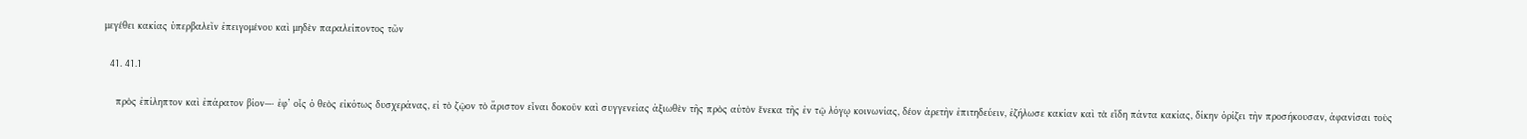μεγέθει κακίας ὑπερβαλεῖν ἐπειγομένου καὶ μηδὲν παραλείποντος τῶν

  41. 41.1

    πρὸς ἐπίληπτον καὶ ἐπάρατον βίον—· ἐφ’ οἷς ὁ θεὸς εἰκότως δυσχεράνας, εἰ τὸ ζῷον τὸ ἄριστον εἶναι δοκοῦν καὶ συγγενείας ἀξιωθὲν τῆς πρὸς αὐτὸν ἕνεκα τῆς ἐν τῷ λόγῳ κοινωνίας, δέον ἀρετὴν ἐπιτηδεύειν, ἐζήλωσε κακίαν καὶ τὰ εἴδη πάντα κακίας, δίκην ὁρίζει τὴν προσήκουσαν, ἀφανίσαι τοὺς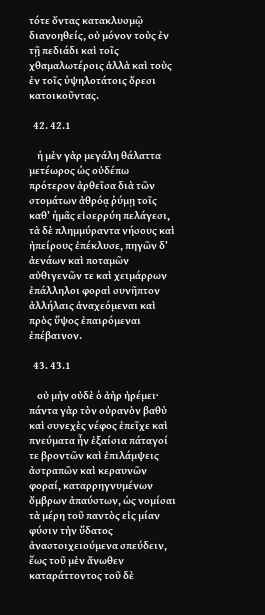τότε ὄντας κατακλυσμῷ διανοηθείς, οὐ μόνον τοὺς ἐν τῇ πεδιάδι καὶ τοῖς χθαμαλωτέροις ἀλλὰ καὶ τοὺς ἐν τοῖς ὑψηλοτάτοις ὄρεσι κατοικοῦντας.

  42. 42.1

    ἡ μὲν γὰρ μεγάλη θάλαττα μετέωρος ὡς οὐδέπω πρότερον ἀρθεῖσα διὰ τῶν στομάτων ἀθρόᾳ ῥύμῃ τοῖς καθ’ ἡμᾶς εἰσερρύη πελάγεσι, τὰ δὲ πλημμύραντα νήσους καὶ ἠπείρους ἐπέκλυσε, πηγῶν δ’ ἀενάων καὶ ποταμῶν αὐθιγενῶν τε καὶ χειμάρρων ἐπάλληλοι φοραὶ συνῆπτον ἀλλήλαις ἀναχεόμεναι καὶ πρὸς ὕψος ἐπαιρόμεναι ἐπέβαινον.

  43. 43.1

    οὐ μὴν οὐδὲ ὁ ἀὴρ ἠρέμει· πάντα γὰρ τὸν οὐρανὸν βαθὺ καὶ συνεχὲς νέφος ἐπεῖχε καὶ πνεύματα ἦν ἐξαίσια πάταγοί τε βροντῶν καὶ ἐπιλάμψεις ἀστραπῶν καὶ κεραυνῶν φοραί, καταρρηγνυμένων ὄμβρων ἀπαύστων, ὡς νομίσαι τὰ μέρη τοῦ παντὸς εἰς μίαν φύσιν τὴν ὕδατος ἀναστοιχειούμενα σπεύδειν, ἕως τοῦ μὲν ἄνωθεν καταράττοντος τοῦ δὲ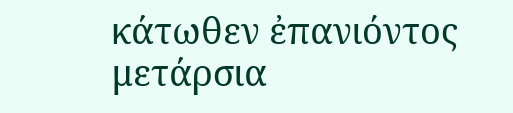κάτωθεν ἐπανιόντος μετάρσια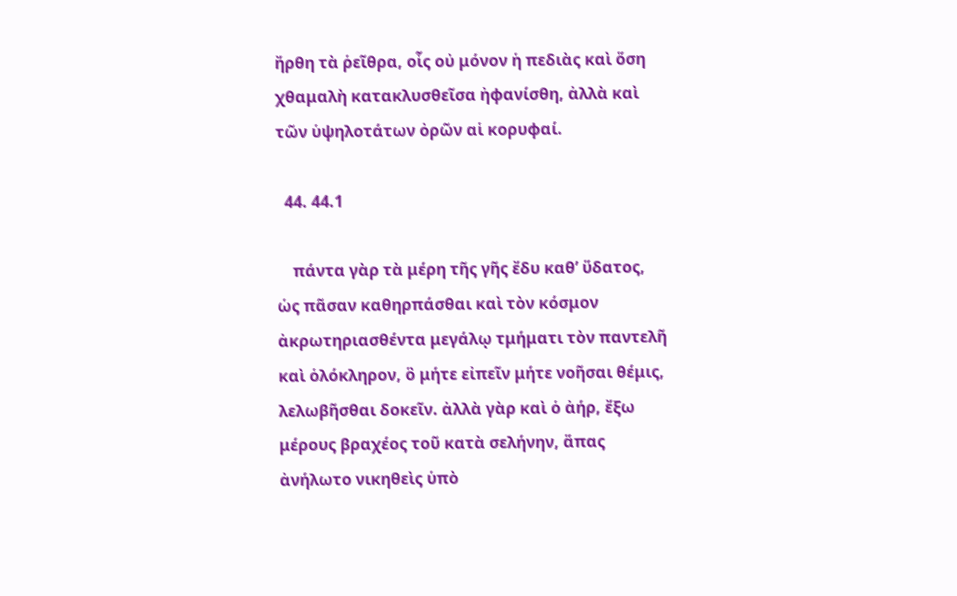ἤρθη τὰ ῥεῖθρα, οἷς οὐ μόνον ἡ πεδιὰς καὶ ὅση χθαμαλὴ κατακλυσθεῖσα ἠφανίσθη, ἀλλὰ καὶ τῶν ὑψηλοτάτων ὀρῶν αἱ κορυφαί.

  44. 44.1

    πάντα γὰρ τὰ μέρη τῆς γῆς ἔδυ καθ’ ὕδατος, ὡς πᾶσαν καθηρπάσθαι καὶ τὸν κόσμον ἀκρωτηριασθέντα μεγάλῳ τμήματι τὸν παντελῆ καὶ ὁλόκληρον, ὃ μήτε εἰπεῖν μήτε νοῆσαι θέμις, λελωβῆσθαι δοκεῖν. ἀλλὰ γὰρ καὶ ὁ ἀήρ, ἔξω μέρους βραχέος τοῦ κατὰ σελήνην, ἅπας ἀνήλωτο νικηθεὶς ὑπὸ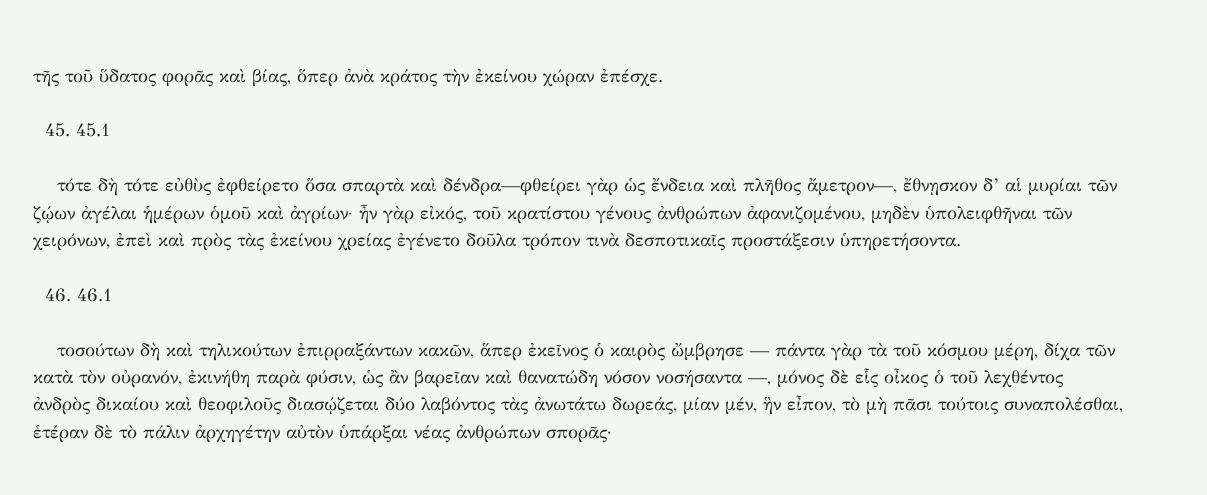τῆς τοῦ ὕδατος φορᾶς καὶ βίας, ὅπερ ἀνὰ κράτος τὴν ἐκείνου χώραν ἐπέσχε.

  45. 45.1

    τότε δὴ τότε εὐθὺς ἐφθείρετο ὅσα σπαρτὰ καὶ δένδρα—φθείρει γὰρ ὡς ἔνδεια καὶ πλῆθος ἄμετρον—, ἔθνῃσκον δ’ αἱ μυρίαι τῶν ζῴων ἀγέλαι ἡμέρων ὁμοῦ καὶ ἀγρίων· ἦν γὰρ εἰκός, τοῦ κρατίστου γένους ἀνθρώπων ἀφανιζομένου, μηδὲν ὑπολειφθῆναι τῶν χειρόνων, ἐπεὶ καὶ πρὸς τὰς ἐκείνου χρείας ἐγένετο δοῦλα τρόπον τινὰ δεσποτικαῖς προστάξεσιν ὑπηρετήσοντα.

  46. 46.1

    τοσούτων δὴ καὶ τηλικούτων ἐπιρραξάντων κακῶν, ἅπερ ἐκεῖνος ὁ καιρὸς ὤμβρησε — πάντα γὰρ τὰ τοῦ κόσμου μέρη, δίχα τῶν κατὰ τὸν οὐρανόν, ἐκινήθη παρὰ φύσιν, ὡς ἂν βαρεῖαν καὶ θανατώδη νόσον νοσήσαντα —, μόνος δὲ εἷς οἶκος ὁ τοῦ λεχθέντος ἀνδρὸς δικαίου καὶ θεοφιλοῦς διασῴζεται δύο λαβόντος τὰς ἀνωτάτω δωρεάς, μίαν μέν, ἣν εἶπον, τὸ μὴ πᾶσι τούτοις συναπολέσθαι, ἑτέραν δὲ τὸ πάλιν ἀρχηγέτην αὐτὸν ὑπάρξαι νέας ἀνθρώπων σπορᾶς·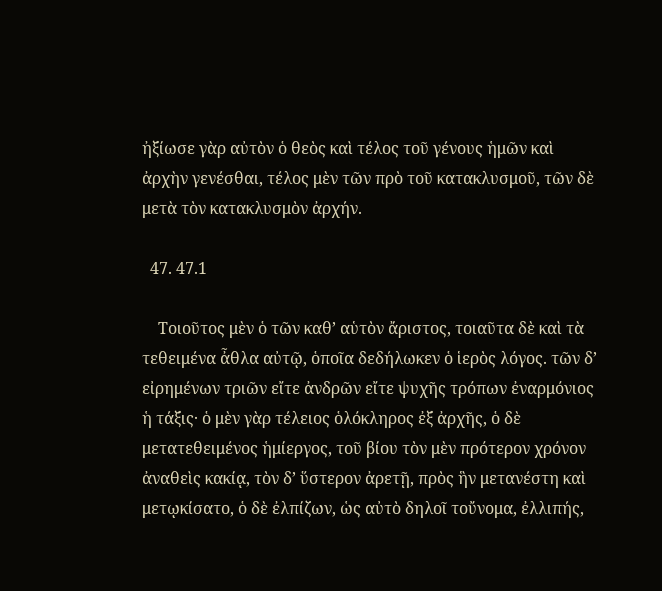ἠξίωσε γὰρ αὐτὸν ὁ θεὸς καὶ τέλος τοῦ γένους ἡμῶν καὶ ἀρχὴν γενέσθαι, τέλος μὲν τῶν πρὸ τοῦ κατακλυσμοῦ, τῶν δὲ μετὰ τὸν κατακλυσμὸν ἀρχήν.

  47. 47.1

    Τοιοῦτος μὲν ὁ τῶν καθ’ αὑτὸν ἄριστος, τοιαῦτα δὲ καὶ τὰ τεθειμένα ἆθλα αὐτῷ, ὁποῖα δεδήλωκεν ὁ ἱερὸς λόγος. τῶν δ’ εἰρημένων τριῶν εἴτε ἀνδρῶν εἴτε ψυχῆς τρόπων ἐναρμόνιος ἡ τάξις· ὁ μὲν γὰρ τέλειος ὁλόκληρος ἐξ ἀρχῆς, ὁ δὲ μετατεθειμένος ἡμίεργος, τοῦ βίου τὸν μὲν πρότερον χρόνον ἀναθεὶς κακίᾳ, τὸν δ’ ὕστερον ἀρετῇ, πρὸς ἣν μετανέστη καὶ μετῳκίσατο, ὁ δὲ ἐλπίζων, ὡς αὐτὸ δηλοῖ τοὔνομα, ἐλλιπής,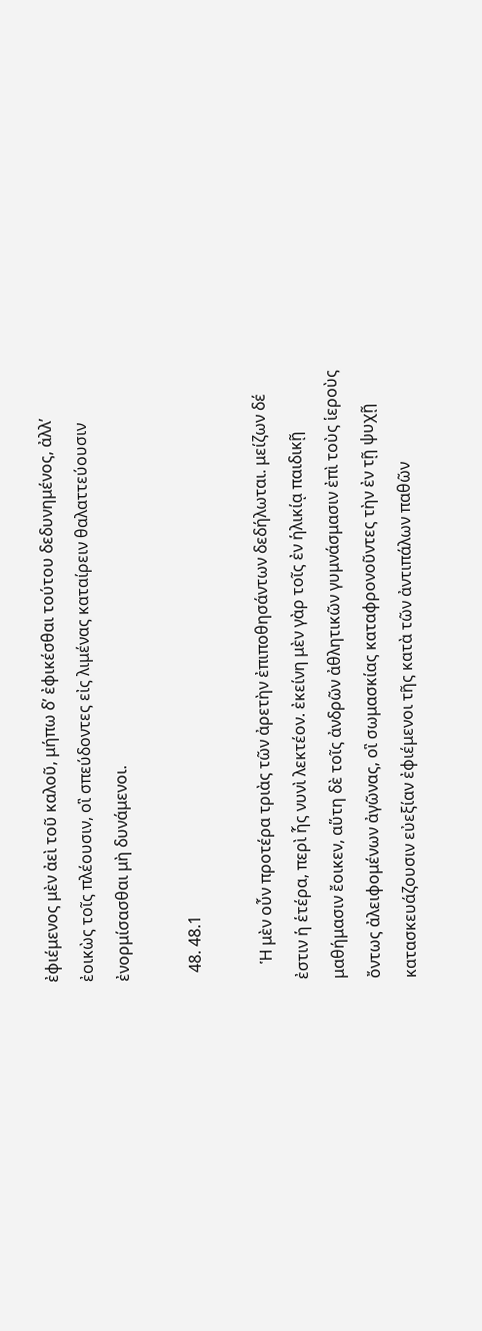ἐφιέμενος μὲν ἀεὶ τοῦ καλοῦ, μήπω δ’ ἐφικέσθαι τούτου δεδυνημένος, ἀλλ’ ἐοικὼς τοῖς πλέουσιν, οἳ σπεύδοντες εἰς λιμένας καταίρειν θαλαττεύουσιν ἐνορμίσασθαι μὴ δυνάμενοι.

  48. 48.1

    Ἡ μὲν οὖν προτέρα τριὰς τῶν ἀρετὴν ἐπιποθησάντων δεδήλωται. μείζων δέ ἐστιν ἡ ἑτέρα, περὶ ἧς νυνὶ λεκτέον. ἐκείνη μὲν γὰρ τοῖς ἐν ἡλικίᾳ παιδικῇ μαθήμασιν ἔοικεν, αὕτη δὲ τοῖς ἀνδρῶν ἀθλητικῶν γυμνάσμασιν ἐπὶ τοὺς ἱεροὺς ὄντως ἀλειφομένων ἀγῶνας, οἳ σωμασκίας καταφρονοῦντες τὴν ἐν τῇ ψυχῇ κατασκευάζουσιν εὐεξίαν ἐφιέμενοι τῆς κατὰ τῶν ἀντιπάλων παθῶν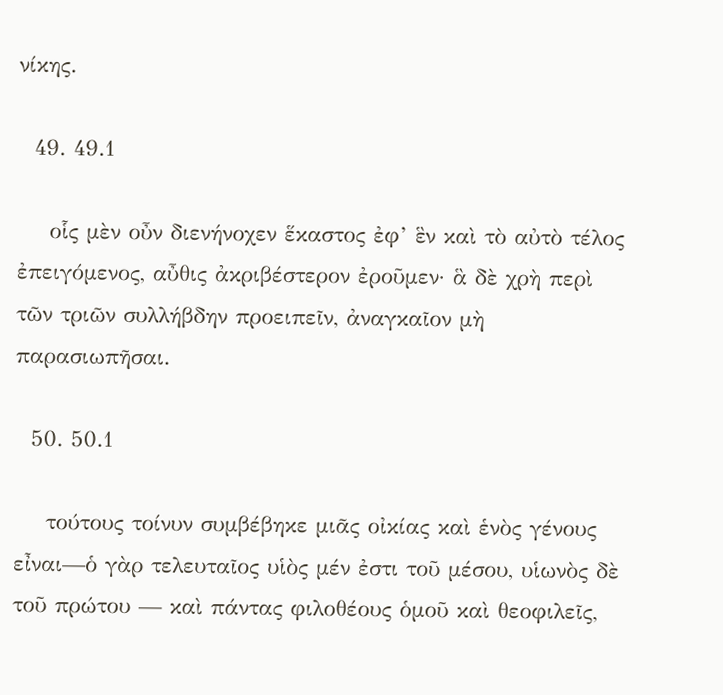νίκης.

  49. 49.1

    οἷς μὲν οὖν διενήνοχεν ἕκαστος ἐφ’ ἓν καὶ τὸ αὐτὸ τέλος ἐπειγόμενος, αὖθις ἀκριβέστερον ἐροῦμεν· ἃ δὲ χρὴ περὶ τῶν τριῶν συλλήβδην προειπεῖν, ἀναγκαῖον μὴ παρασιωπῆσαι.

  50. 50.1

    τούτους τοίνυν συμβέβηκε μιᾶς οἰκίας καὶ ἑνὸς γένους εἶναι—ὁ γὰρ τελευταῖος υἱὸς μέν ἐστι τοῦ μέσου, υἱωνὸς δὲ τοῦ πρώτου — καὶ πάντας φιλοθέους ὁμοῦ καὶ θεοφιλεῖς,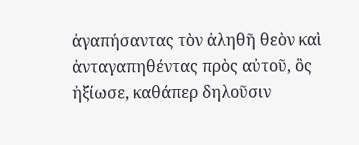ἀγαπήσαντας τὸν ἀληθῆ θεὸν καὶ ἀνταγαπηθέντας πρὸς αὐτοῦ, ὃς ἠξίωσε, καθάπερ δηλοῦσιν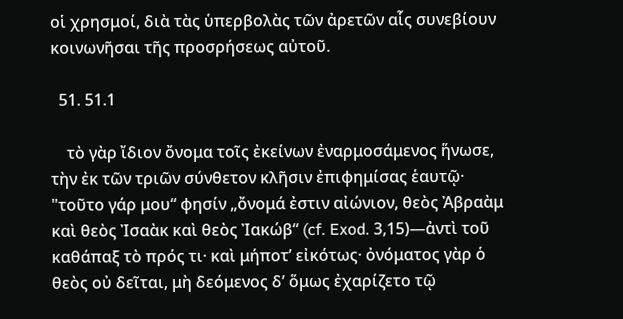οἱ χρησμοί, διὰ τὰς ὑπερβολὰς τῶν ἀρετῶν αἷς συνεβίουν κοινωνῆσαι τῆς προσρήσεως αὐτοῦ.

  51. 51.1

    τὸ γὰρ ἴδιον ὄνομα τοῖς ἐκείνων ἐναρμοσάμενος ἥνωσε, τὴν ἐκ τῶν τριῶν σύνθετον κλῆσιν ἐπιφημίσας ἑαυτῷ· "τοῦτο γάρ μου“ φησίν „ὄνομά ἐστιν αἰώνιον, θεὸς Ἀβραὰμ καὶ θεὸς Ἰσαὰκ καὶ θεὸς Ἰακώβ“ (cf. Exod. 3,15)—ἀντὶ τοῦ καθάπαξ τὸ πρός τι· καὶ μήποτ’ εἰκότως· ὀνόματος γὰρ ὁ θεὸς οὐ δεῖται, μὴ δεόμενος δ’ ὅμως ἐχαρίζετο τῷ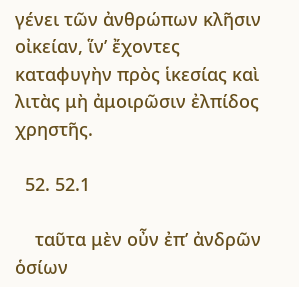γένει τῶν ἀνθρώπων κλῆσιν οἰκείαν, ἵν’ ἔχοντες καταφυγὴν πρὸς ἱκεσίας καὶ λιτὰς μὴ ἀμοιρῶσιν ἐλπίδος χρηστῆς.

  52. 52.1

    ταῦτα μὲν οὖν ἐπ’ ἀνδρῶν ὁσίων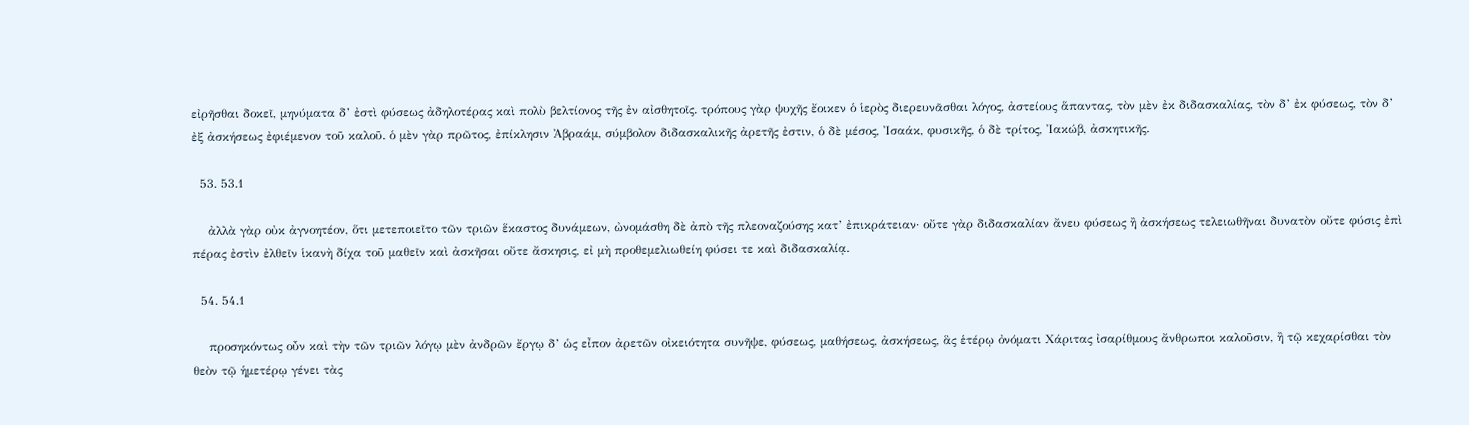εἰρῆσθαι δοκεῖ, μηνύματα δ’ ἐστὶ φύσεως ἀδηλοτέρας καὶ πολὺ βελτίονος τῆς ἐν αἰσθητοῖς. τρόπους γὰρ ψυχῆς ἔοικεν ὁ ἱερὸς διερευνᾶσθαι λόγος, ἀστείους ἅπαντας, τὸν μὲν ἐκ διδασκαλίας, τὸν δ’ ἐκ φύσεως, τὸν δ’ ἐξ ἀσκήσεως ἐφιέμενον τοῦ καλοῦ. ὁ μὲν γὰρ πρῶτος, ἐπίκλησιν Ἀβραάμ, σύμβολον διδασκαλικῆς ἀρετῆς ἐστιν, ὁ δὲ μέσος, Ἰσαάκ, φυσικῆς, ὁ δὲ τρίτος, Ἰακώβ, ἀσκητικῆς.

  53. 53.1

    ἀλλὰ γὰρ οὐκ ἀγνοητέον, ὅτι μετεποιεῖτο τῶν τριῶν ἕκαστος δυνάμεων, ὠνομάσθη δὲ ἀπὸ τῆς πλεοναζούσης κατ’ ἐπικράτειαν· οὔτε γὰρ διδασκαλίαν ἄνευ φύσεως ἢ ἀσκήσεως τελειωθῆναι δυνατὸν οὔτε φύσις ἐπὶ πέρας ἐστὶν ἐλθεῖν ἱκανὴ δίχα τοῦ μαθεῖν καὶ ἀσκῆσαι οὔτε ἄσκησις, εἰ μὴ προθεμελιωθείη φύσει τε καὶ διδασκαλίᾳ.

  54. 54.1

    προσηκόντως οὖν καὶ τὴν τῶν τριῶν λόγῳ μὲν ἀνδρῶν ἔργῳ δ’ ὡς εἶπον ἀρετῶν οἰκειότητα συνῆψε, φύσεως, μαθήσεως, ἀσκήσεως, ἃς ἑτέρῳ ὀνόματι Χάριτας ἰσαρίθμους ἄνθρωποι καλοῦσιν, ἢ τῷ κεχαρίσθαι τὸν θεὸν τῷ ἡμετέρῳ γένει τὰς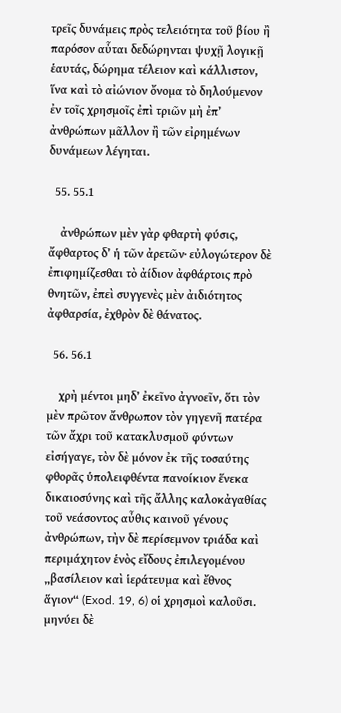τρεῖς δυνάμεις πρὸς τελειότητα τοῦ βίου ἢ παρόσον αὗται δεδώρηνται ψυχῇ λογικῇ ἑαυτάς, δώρημα τέλειον καὶ κάλλιστον, ἵνα καὶ τὸ αἰώνιον ὄνομα τὸ δηλούμενον ἐν τοῖς χρησμοῖς ἐπὶ τριῶν μὴ ἐπ’ ἀνθρώπων μᾶλλον ἢ τῶν εἰρημένων δυνάμεων λέγηται.

  55. 55.1

    ἀνθρώπων μὲν γὰρ φθαρτὴ φύσις, ἄφθαρτος δ’ ἡ τῶν ἀρετῶν· εὐλογώτερον δὲ ἐπιφημίζεσθαι τὸ ἀίδιον ἀφθάρτοις πρὸ θνητῶν, ἐπεὶ συγγενὲς μὲν ἀιδιότητος ἀφθαρσία, ἐχθρὸν δὲ θάνατος.

  56. 56.1

    χρὴ μέντοι μηδ’ ἐκεῖνο ἀγνοεῖν, ὅτι τὸν μὲν πρῶτον ἄνθρωπον τὸν γηγενῆ πατέρα τῶν ἄχρι τοῦ κατακλυσμοῦ φύντων εἰσήγαγε, τὸν δὲ μόνον ἐκ τῆς τοσαύτης φθορᾶς ὑπολειφθέντα πανοίκιον ἕνεκα δικαιοσύνης καὶ τῆς ἄλλης καλοκἀγαθίας τοῦ νεάσοντος αὖθις καινοῦ γένους ἀνθρώπων, τὴν δὲ περίσεμνον τριάδα καὶ περιμάχητον ἑνὸς εἴδους ἐπιλεγομένου „βασίλειον καὶ ἱεράτευμα καὶ ἔθνος ἅγιον“ (Exod. 19, 6) οἱ χρησμοὶ καλοῦσι. μηνύει δὲ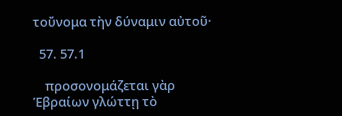τοὔνομα τὴν δύναμιν αὐτοῦ·

  57. 57.1

    προσονομάζεται γὰρ Ἑβραίων γλώττῃ τὸ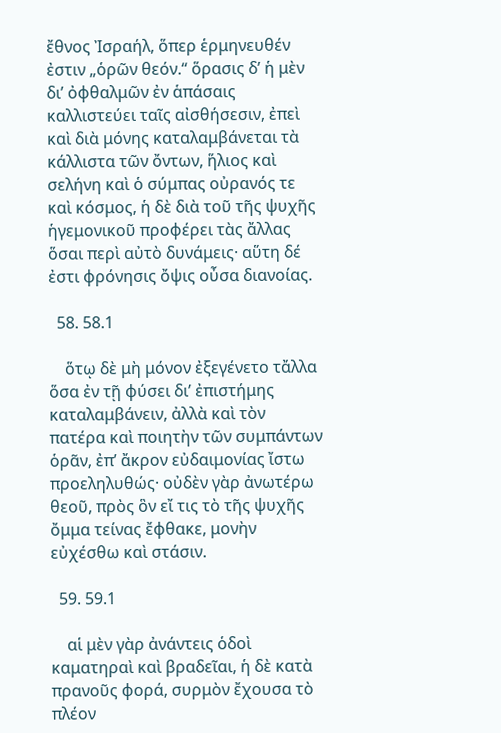ἔθνος Ἰσραήλ, ὅπερ ἑρμηνευθέν ἐστιν „ὁρῶν θεόν.“ ὅρασις δ’ ἡ μὲν δι’ ὀφθαλμῶν ἐν ἁπάσαις καλλιστεύει ταῖς αἰσθήσεσιν, ἐπεὶ καὶ διὰ μόνης καταλαμβάνεται τὰ κάλλιστα τῶν ὄντων, ἥλιος καὶ σελήνη καὶ ὁ σύμπας οὐρανός τε καὶ κόσμος, ἡ δὲ διὰ τοῦ τῆς ψυχῆς ἡγεμονικοῦ προφέρει τὰς ἄλλας ὅσαι περὶ αὐτὸ δυνάμεις· αὕτη δέ ἐστι φρόνησις ὄψις οὖσα διανοίας.

  58. 58.1

    ὅτῳ δὲ μὴ μόνον ἐξεγένετο τἄλλα ὅσα ἐν τῇ φύσει δι’ ἐπιστήμης καταλαμβάνειν, ἀλλὰ καὶ τὸν πατέρα καὶ ποιητὴν τῶν συμπάντων ὁρᾶν, ἐπ’ ἄκρον εὐδαιμονίας ἴστω προεληλυθώς· οὐδὲν γὰρ ἀνωτέρω θεοῦ, πρὸς ὃν εἴ τις τὸ τῆς ψυχῆς ὄμμα τείνας ἔφθακε, μονὴν εὐχέσθω καὶ στάσιν.

  59. 59.1

    αἱ μὲν γὰρ ἀνάντεις ὁδοὶ καματηραὶ καὶ βραδεῖαι, ἡ δὲ κατὰ πρανοῦς φορά, συρμὸν ἔχουσα τὸ πλέον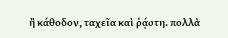ἢ κάθοδον, ταχεῖα καὶ ῥᾴστη. πολλὰ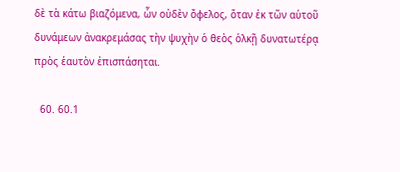δὲ τὰ κάτω βιαζόμενα, ὧν οὐδὲν ὄφελος, ὅταν ἐκ τῶν αὑτοῦ δυνάμεων ἀνακρεμάσας τὴν ψυχὴν ὁ θεὸς ὁλκῇ δυνατωτέρᾳ πρὸς ἑαυτὸν ἐπισπάσηται.

  60. 60.1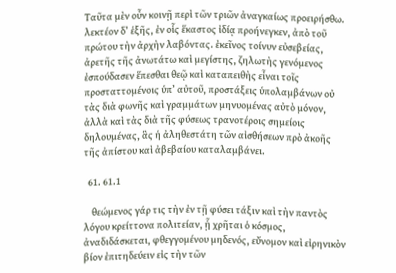Ταῦτα μὲν οὖν κοινῇ περὶ τῶν τριῶν ἀναγκαίως προειρήσθω. λεκτέον δ’ ἑξῆς, ἐν οἷς ἕκαστος ἰδίᾳ προήνεγκεν, ἀπὸ τοῦ πρώτου τὴν ἀρχὴν λαβόντας. ἐκεῖνος τοίνυν εὐσεβείας, ἀρετῆς τῆς ἀνωτάτω καὶ μεγίστης, ζηλωτὴς γενόμενος ἐσπούδασεν ἕπεσθαι θεῷ καὶ καταπειθὴς εἶναι τοῖς προσταττομένοις ὑπ’ αὐτοῦ, προστάξεις ὑπολαμβάνων οὐ τὰς διὰ φωνῆς καὶ γραμμάτων μηνυομένας αὐτὸ μόνον, ἀλλὰ καὶ τὰς διὰ τῆς φύσεως τρανοτέροις σημείοις δηλουμένας, ἃς ἡ ἀληθεστάτη τῶν αἰσθήσεων πρὸ ἀκοῆς τῆς ἀπίστου καὶ ἀβεβαίου καταλαμβάνει.

  61. 61.1

    θεώμενος γάρ τις τὴν ἐν τῇ φύσει τάξιν καὶ τὴν παντὸς λόγου κρείττονα πολιτείαν, ᾗ χρῆται ὁ κόσμος, ἀναδιδάσκεται, φθεγγομένου μηδενός, εὔνομον καὶ εἰρηνικὸν βίον ἐπιτηδεύειν εἰς τὴν τῶν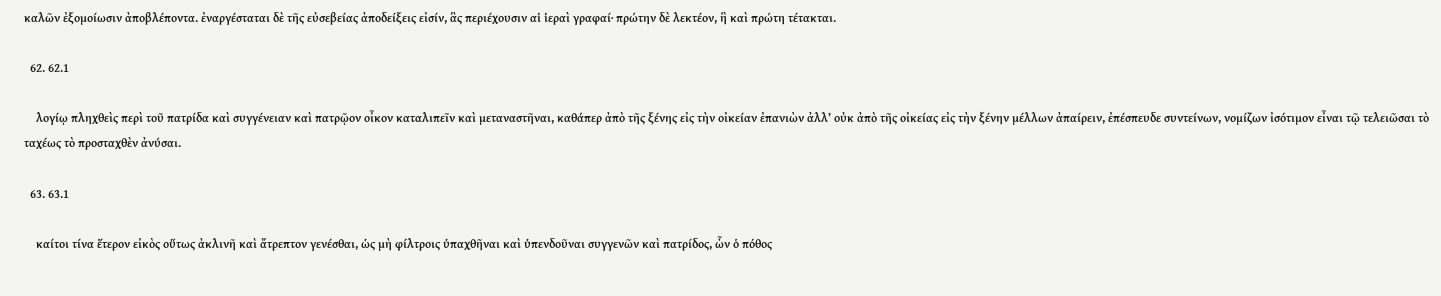καλῶν ἐξομοίωσιν ἀποβλέποντα. ἐναργέσταται δὲ τῆς εὐσεβείας ἀποδείξεις εἰσίν, ἃς περιέχουσιν αἱ ἱεραὶ γραφαί· πρώτην δὲ λεκτέον, ἣ καὶ πρώτη τέτακται.

  62. 62.1

    λογίῳ πληχθεὶς περὶ τοῦ πατρίδα καὶ συγγένειαν καὶ πατρῷον οἶκον καταλιπεῖν καὶ μεταναστῆναι, καθάπερ ἀπὸ τῆς ξένης εἰς τὴν οἰκείαν ἐπανιὼν ἀλλ’ οὐκ ἀπὸ τῆς οἰκείας εἰς τὴν ξένην μέλλων ἀπαίρειν, ἐπέσπευδε συντείνων, νομίζων ἰσότιμον εἶναι τῷ τελειῶσαι τὸ ταχέως τὸ προσταχθὲν ἀνύσαι.

  63. 63.1

    καίτοι τίνα ἕτερον εἰκὸς οὕτως ἀκλινῆ καὶ ἄτρεπτον γενέσθαι, ὡς μὴ φίλτροις ὑπαχθῆναι καὶ ὑπενδοῦναι συγγενῶν καὶ πατρίδος, ὧν ὁ πόθος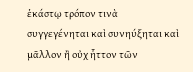ἑκάστῳ τρόπον τινὰ συγγεγένηται καὶ συνηύξηται καὶ μᾶλλον ἢ οὐχ ἧττον τῶν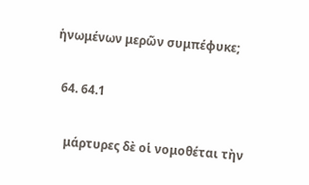ἡνωμένων μερῶν συμπέφυκε;

  64. 64.1

    μάρτυρες δὲ οἱ νομοθέται τὴν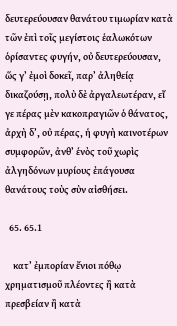δευτερεύουσαν θανάτου τιμωρίαν κατὰ τῶν ἐπὶ τοῖς μεγίστοις ἑαλωκότων ὁρίσαντες φυγήν, οὐ δευτερεύουσαν, ὥς γ’ ἐμοὶ δοκεῖ, παρ’ ἀληθείᾳ δικαζούσῃ, πολὺ δὲ ἀργαλεωτέραν, εἴ γε πέρας μὲν κακοπραγιῶν ὁ θάνατος, ἀρχὴ δ’, οὐ πέρας, ἡ φυγὴ καινοτέρων συμφορῶν, ἀνθ’ ἑνὸς τοῦ χωρὶς ἀλγηδόνων μυρίους ἐπάγουσα θανάτους τοὺς σὺν αἰσθήσει.

  65. 65.1

    κατ’ ἐμπορίαν ἔνιοι πόθῳ χρηματισμοῦ πλέοντες ἢ κατὰ πρεσβείαν ἢ κατὰ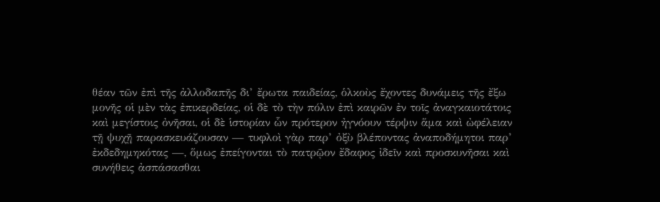θέαν τῶν ἐπὶ τῆς ἀλλοδαπῆς δι’ ἔρωτα παιδείας, ὁλκοὺς ἔχοντες δυνάμεις τῆς ἔξω μονῆς οἱ μὲν τὰς ἐπικερδείας, οἱ δὲ τὸ τὴν πόλιν ἐπὶ καιρῶν ἐν τοῖς ἀναγκαιοτάτοις καὶ μεγίστοις ὀνῆσαι, οἱ δὲ ἱστορίαν ὧν πρότερον ἠγνόουν τέρψιν ἅμα καὶ ὠφέλειαν τῇ ψυχῇ παρασκευάζουσαν — τυφλοὶ γὰρ παρ’ ὀξὺ βλέποντας ἀναποδήμητοι παρ’ ἐκδεδημηκότας —, ὅμως ἐπείγονται τὸ πατρῷον ἔδαφος ἰδεῖν καὶ προσκυνῆσαι καὶ συνήθεις ἀσπάσασθαι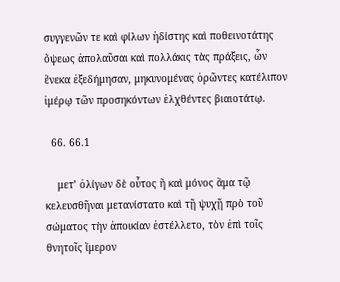συγγενῶν τε καὶ φίλων ἡδίστης καὶ ποθεινοτάτης ὄψεως ἀπολαῦσαι καὶ πολλάκις τὰς πράξεις, ὧν ἕνεκα ἐξεδήμησαν, μηκυνομένας ὁρῶντες κατέλιπον ἱμέρῳ τῶν προσηκόντων ἑλχθέντες βιαιοτάτῳ.

  66. 66.1

    μετ’ ὀλίγων δὲ οὗτος ἢ καὶ μόνος ἅμα τῷ κελευσθῆναι μετανίστατο καὶ τῇ ψυχῇ πρὸ τοῦ σώματος τὴν ἀποικίαν ἐστέλλετο, τὸν ἐπὶ τοῖς θνητοῖς ἵμερον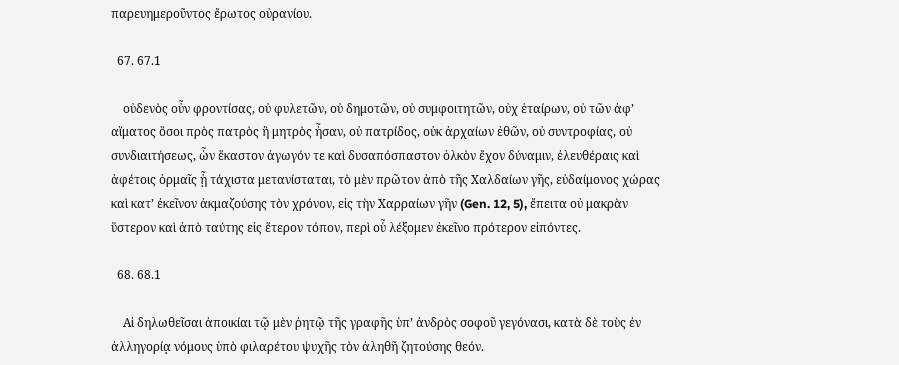παρευημεροῦντος ἔρωτος οὐρανίου.

  67. 67.1

    οὐδενὸς οὖν φροντίσας, οὐ φυλετῶν, οὐ δημοτῶν, οὐ συμφοιτητῶν, οὐχ ἑταίρων, οὐ τῶν ἀφ’ αἵματος ὅσοι πρὸς πατρὸς ἢ μητρὸς ἦσαν, οὐ πατρίδος, οὐκ ἀρχαίων ἐθῶν, οὐ συντροφίας, οὐ συνδιαιτήσεως, ὧν ἕκαστον ἀγωγόν τε καὶ δυσαπόσπαστον ὁλκὸν ἔχον δύναμιν, ἐλευθέραις καὶ ἀφέτοις ὁρμαῖς ᾗ τάχιστα μετανίσταται, τὸ μὲν πρῶτον ἀπὸ τῆς Χαλδαίων γῆς, εὐδαίμονος χώρας καὶ κατ’ ἐκεῖνον ἀκμαζούσης τὸν χρόνον, εἰς τὴν Χαρραίων γῆν (Gen. 12, 5), ἔπειτα οὐ μακρὰν ὕστερον καὶ ἀπὸ ταύτης εἰς ἕτερον τόπον, περὶ οὗ λέξομεν ἐκεῖνο πρότερον εἰπόντες.

  68. 68.1

    Αἱ δηλωθεῖσαι ἀποικίαι τῷ μὲν ῥητῷ τῆς γραφῆς ὑπ’ ἀνδρὸς σοφοῦ γεγόνασι, κατὰ δὲ τοὺς ἐν ἀλληγορίᾳ νόμους ὑπὸ φιλαρέτου ψυχῆς τὸν ἀληθῆ ζητούσης θεόν.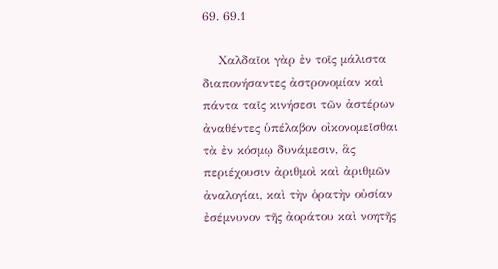69. 69.1

    Χαλδαῖοι γὰρ ἐν τοῖς μάλιστα διαπονήσαντες ἀστρονομίαν καὶ πάντα ταῖς κινήσεσι τῶν ἀστέρων ἀναθέντες ὑπέλαβον οἰκονομεῖσθαι τὰ ἐν κόσμῳ δυνάμεσιν, ἃς περιέχουσιν ἀριθμοὶ καὶ ἀριθμῶν ἀναλογίαι, καὶ τὴν ὁρατὴν οὐσίαν ἐσέμνυνον τῆς ἀοράτου καὶ νοητῆς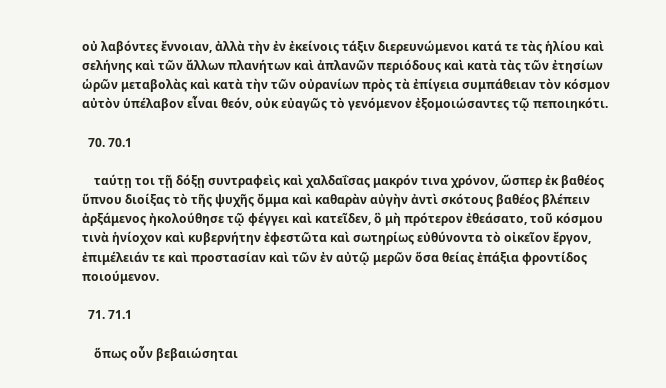οὐ λαβόντες ἔννοιαν, ἀλλὰ τὴν ἐν ἐκείνοις τάξιν διερευνώμενοι κατά τε τὰς ἡλίου καὶ σελήνης καὶ τῶν ἄλλων πλανήτων καὶ ἀπλανῶν περιόδους καὶ κατὰ τὰς τῶν ἐτησίων ὡρῶν μεταβολὰς καὶ κατὰ τὴν τῶν οὐρανίων πρὸς τὰ ἐπίγεια συμπάθειαν τὸν κόσμον αὐτὸν ὑπέλαβον εἶναι θεόν, οὐκ εὐαγῶς τὸ γενόμενον ἐξομοιώσαντες τῷ πεποιηκότι.

  70. 70.1

    ταύτῃ τοι τῇ δόξῃ συντραφεὶς καὶ χαλδαΐσας μακρόν τινα χρόνον, ὥσπερ ἐκ βαθέος ὕπνου διοίξας τὸ τῆς ψυχῆς ὄμμα καὶ καθαρὰν αὐγὴν ἀντὶ σκότους βαθέος βλέπειν ἀρξάμενος ἠκολούθησε τῷ φέγγει καὶ κατεῖδεν, ὃ μὴ πρότερον ἐθεάσατο, τοῦ κόσμου τινὰ ἡνίοχον καὶ κυβερνήτην ἐφεστῶτα καὶ σωτηρίως εὐθύνοντα τὸ οἰκεῖον ἔργον, ἐπιμέλειάν τε καὶ προστασίαν καὶ τῶν ἐν αὐτῷ μερῶν ὅσα θείας ἐπάξια φροντίδος ποιούμενον.

  71. 71.1

    ὅπως οὖν βεβαιώσηται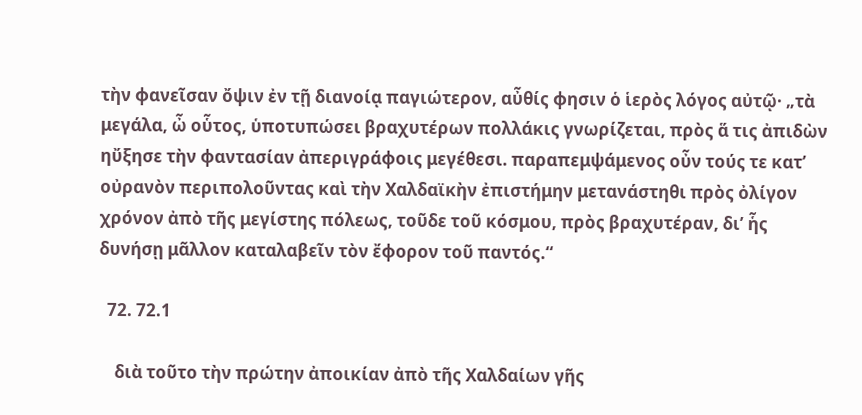τὴν φανεῖσαν ὄψιν ἐν τῇ διανοίᾳ παγιώτερον, αὖθίς φησιν ὁ ἱερὸς λόγος αὐτῷ· „τὰ μεγάλα, ὦ οὗτος, ὑποτυπώσει βραχυτέρων πολλάκις γνωρίζεται, πρὸς ἅ τις ἀπιδὼν ηὔξησε τὴν φαντασίαν ἀπεριγράφοις μεγέθεσι. παραπεμψάμενος οὖν τούς τε κατ’ οὐρανὸν περιπολοῦντας καὶ τὴν Χαλδαϊκὴν ἐπιστήμην μετανάστηθι πρὸς ὀλίγον χρόνον ἀπὸ τῆς μεγίστης πόλεως, τοῦδε τοῦ κόσμου, πρὸς βραχυτέραν, δι’ ἧς δυνήσῃ μᾶλλον καταλαβεῖν τὸν ἔφορον τοῦ παντός.“

  72. 72.1

    διὰ τοῦτο τὴν πρώτην ἀποικίαν ἀπὸ τῆς Χαλδαίων γῆς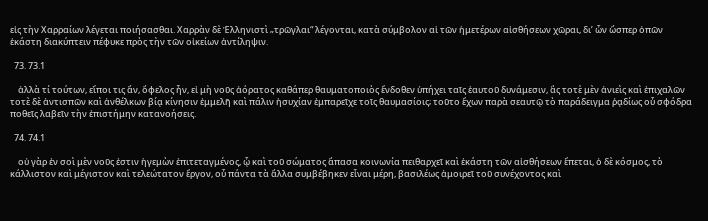εἰς τὴν Χαρραίων λέγεται ποιήσασθαι. Χαρρὰν δὲ Ἑλληνιστὶ „τρῶγλαι“ λέγονται, κατὰ σύμβολον αἱ τῶν ἡμετέρων αἰσθήσεων χῶραι, δι’ ὧν ὥσπερ ὀπῶν ἑκάστη διακύπτειν πέφυκε πρὸς τὴν τῶν οἰκείων ἀντίληψιν.

  73. 73.1

    ἀλλὰ τί τούτων, εἴποι τις ἄν, ὄφελος ἦν, εἰ μὴ νοῦς ἀόρατος καθάπερ θαυματοποιὸς ἔνδοθεν ὑπήχει ταῖς ἑαυτοῦ δυνάμεσιν, ἃς τοτὲ μὲν ἀνιεὶς καὶ ἐπιχαλῶν τοτὲ δὲ ἀντισπῶν καὶ ἀνθέλκων βίᾳ κίνησιν ἐμμελῆ καὶ πάλιν ἡσυχίαν ἐμπαρεῖχε τοῖς θαυμασίοις; τοῦτο ἔχων παρὰ σεαυτῷ τὸ παράδειγμα ῥᾳδίως οὗ σφόδρα ποθεῖς λαβεῖν τὴν ἐπιστήμην κατανοήσεις.

  74. 74.1

    οὐ γὰρ ἐν σοὶ μὲν νοῦς ἐστιν ἡγεμὼν ἐπιτεταγμένος, ᾧ καὶ τοῦ σώματος ἅπασα κοινωνία πειθαρχεῖ καὶ ἑκάστη τῶν αἰσθήσεων ἕπεται, ὁ δὲ κόσμος, τὸ κάλλιστον καὶ μέγιστον καὶ τελεώτατον ἔργον, οὗ πάντα τὰ ἄλλα συμβέβηκεν εἶναι μέρη, βασιλέως ἀμοιρεῖ τοῦ συνέχοντος καὶ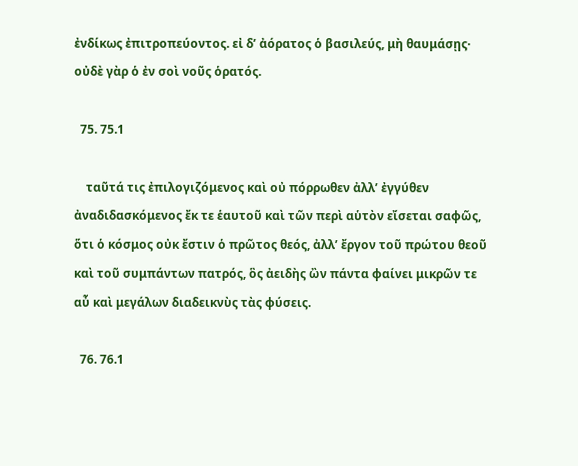ἐνδίκως ἐπιτροπεύοντος. εἰ δ’ ἀόρατος ὁ βασιλεύς, μὴ θαυμάσῃς· οὐδὲ γὰρ ὁ ἐν σοὶ νοῦς ὁρατός.

  75. 75.1

    ταῦτά τις ἐπιλογιζόμενος καὶ οὐ πόρρωθεν ἀλλ’ ἐγγύθεν ἀναδιδασκόμενος ἔκ τε ἑαυτοῦ καὶ τῶν περὶ αὑτὸν εἴσεται σαφῶς, ὅτι ὁ κόσμος οὐκ ἔστιν ὁ πρῶτος θεός, ἀλλ’ ἔργον τοῦ πρώτου θεοῦ καὶ τοῦ συμπάντων πατρός, ὃς ἀειδὴς ὢν πάντα φαίνει μικρῶν τε αὖ καὶ μεγάλων διαδεικνὺς τὰς φύσεις.

  76. 76.1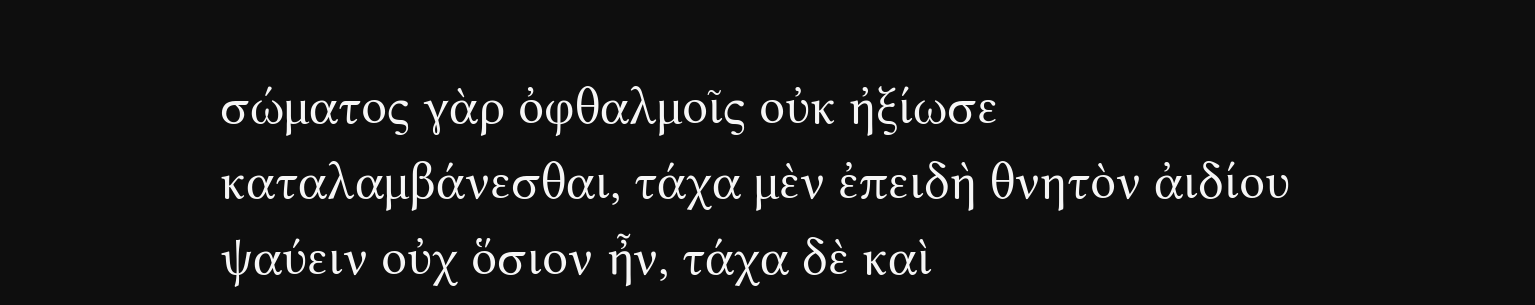σώματος γὰρ ὀφθαλμοῖς οὐκ ἠξίωσε καταλαμβάνεσθαι, τάχα μὲν ἐπειδὴ θνητὸν ἀιδίου ψαύειν οὐχ ὅσιον ἦν, τάχα δὲ καὶ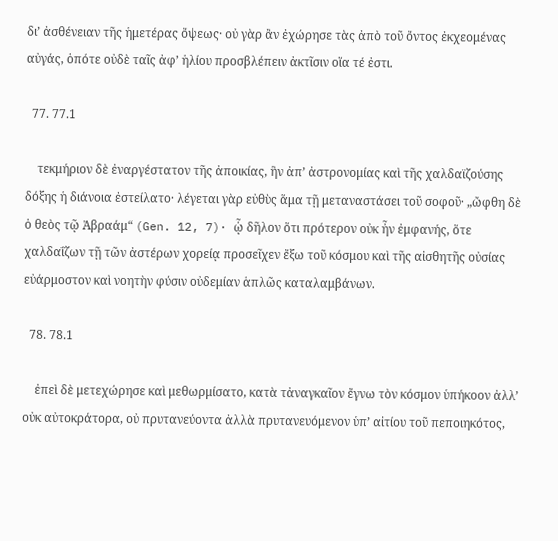δι’ ἀσθένειαν τῆς ἡμετέρας ὄψεως· οὐ γὰρ ἂν ἐχώρησε τὰς ἀπὸ τοῦ ὄντος ἐκχεομένας αὐγάς, ὁπότε οὐδὲ ταῖς ἀφ’ ἡλίου προσβλέπειν ἀκτῖσιν οἵα τέ ἐστι.

  77. 77.1

    τεκμήριον δὲ ἐναργέστατον τῆς ἀποικίας, ἣν ἀπ’ ἀστρονομίας καὶ τῆς χαλδαϊζούσης δόξης ἡ διάνοια ἐστείλατο· λέγεται γὰρ εὐθὺς ἅμα τῇ μεταναστάσει τοῦ σοφοῦ· „ὤφθη δὲ ὁ θεὸς τῷ Ἀβραάμ“ (Gen. 12, 7)· ᾧ δῆλον ὅτι πρότερον οὐκ ἦν ἐμφανής, ὅτε χαλδαΐζων τῇ τῶν ἀστέρων χορείᾳ προσεῖχεν ἔξω τοῦ κόσμου καὶ τῆς αἰσθητῆς οὐσίας εὐάρμοστον καὶ νοητὴν φύσιν οὐδεμίαν ἁπλῶς καταλαμβάνων.

  78. 78.1

    ἐπεὶ δὲ μετεχώρησε καὶ μεθωρμίσατο, κατὰ τἀναγκαῖον ἔγνω τὸν κόσμον ὑπήκοον ἀλλ’ οὐκ αὐτοκράτορα, οὐ πρυτανεύοντα ἀλλὰ πρυτανευόμενον ὑπ’ αἰτίου τοῦ πεποιηκότος,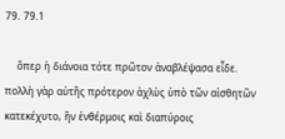79. 79.1

    ὅπερ ἡ διάνοια τότε πρῶτον ἀναβλέψασα εἶδε. πολλὴ γὰρ αὐτῆς πρότερον ἀχλὺς ὑπὸ τῶν αἰσθητῶν κατεκέχυτο, ἣν ἐνθέρμοις καὶ διαπύροις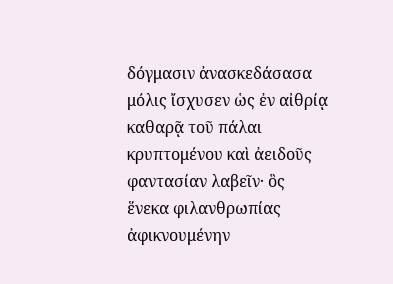δόγμασιν ἀνασκεδάσασα μόλις ἴσχυσεν ὡς ἐν αἰθρίᾳ καθαρᾷ τοῦ πάλαι κρυπτομένου καὶ ἀειδοῦς φαντασίαν λαβεῖν· ὃς ἕνεκα φιλανθρωπίας ἀφικνουμένην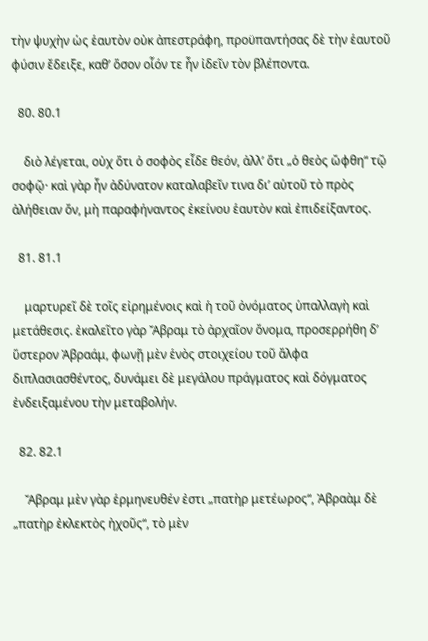τὴν ψυχὴν ὡς ἑαυτὸν οὐκ ἀπεστράφη, προϋπαντήσας δὲ τὴν ἑαυτοῦ φύσιν ἔδειξε, καθ’ ὅσον οἷόν τε ἦν ἰδεῖν τὸν βλέποντα.

  80. 80.1

    διὸ λέγεται, οὐχ ὅτι ὁ σοφὸς εἶδε θεόν, ἀλλ’ ὅτι „ὁ θεὸς ὤφθη“ τῷ σοφῷ· καὶ γὰρ ἦν ἀδύνατον καταλαβεῖν τινα δι’ αὑτοῦ τὸ πρὸς ἀλήθειαν ὄν, μὴ παραφήναντος ἐκείνου ἑαυτὸν καὶ ἐπιδείξαντος.

  81. 81.1

    μαρτυρεῖ δὲ τοῖς εἰρημένοις καὶ ἡ τοῦ ὀνόματος ὑπαλλαγὴ καὶ μετάθεσις. ἐκαλεῖτο γὰρ Ἄβραμ τὸ ἀρχαῖον ὄνομα, προσερρήθη δ’ ὕστερον Ἀβραάμ, φωνῇ μὲν ἑνὸς στοιχείου τοῦ ἄλφα διπλασιασθέντος, δυνάμει δὲ μεγάλου πράγματος καὶ δόγματος ἐνδειξαμένου τὴν μεταβολήν.

  82. 82.1

    Ἄβραμ μὲν γὰρ ἑρμηνευθέν ἐστι „πατὴρ μετέωρος“, Ἀβραὰμ δὲ „πατὴρ ἐκλεκτὸς ἠχοῦς“, τὸ μὲν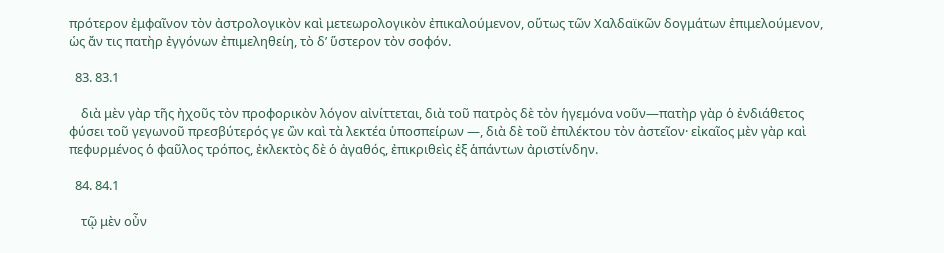πρότερον ἐμφαῖνον τὸν ἀστρολογικὸν καὶ μετεωρολογικὸν ἐπικαλούμενον, οὕτως τῶν Χαλδαϊκῶν δογμάτων ἐπιμελούμενον, ὡς ἄν τις πατὴρ ἐγγόνων ἐπιμεληθείη, τὸ δ’ ὕστερον τὸν σοφόν.

  83. 83.1

    διὰ μὲν γὰρ τῆς ἠχοῦς τὸν προφορικὸν λόγον αἰνίττεται, διὰ τοῦ πατρὸς δὲ τὸν ἡγεμόνα νοῦν—πατὴρ γὰρ ὁ ἐνδιάθετος φύσει τοῦ γεγωνοῦ πρεσβύτερός γε ὢν καὶ τὰ λεκτέα ὑποσπείρων —, διὰ δὲ τοῦ ἐπιλέκτου τὸν ἀστεῖον· εἰκαῖος μὲν γὰρ καὶ πεφυρμένος ὁ φαῦλος τρόπος, ἐκλεκτὸς δὲ ὁ ἀγαθός, ἐπικριθεὶς ἐξ ἁπάντων ἀριστίνδην.

  84. 84.1

    τῷ μὲν οὖν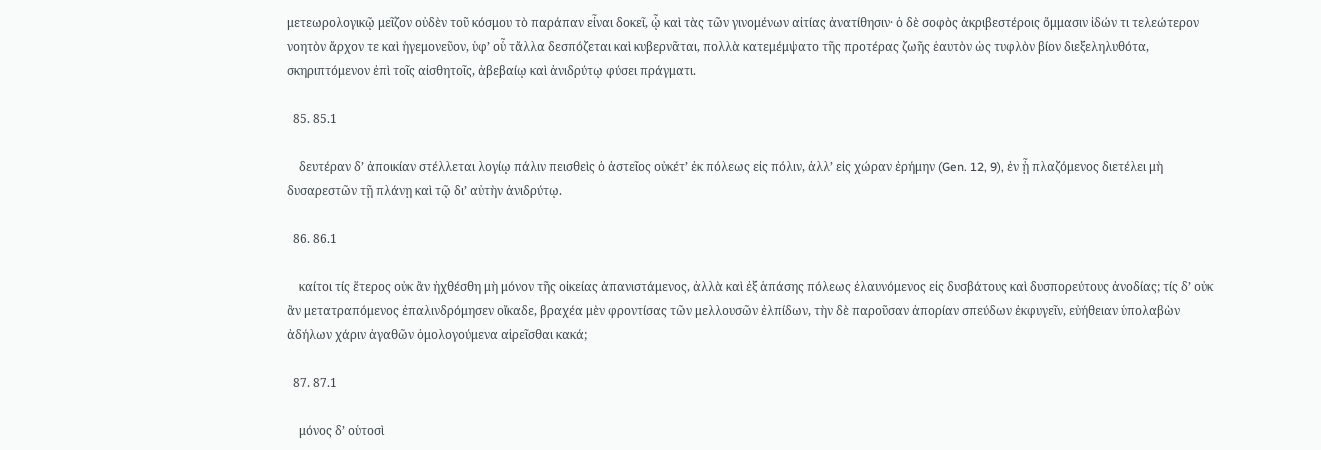μετεωρολογικῷ μεῖζον οὐδὲν τοῦ κόσμου τὸ παράπαν εἶναι δοκεῖ, ᾧ καὶ τὰς τῶν γινομένων αἰτίας ἀνατίθησιν· ὁ δὲ σοφὸς ἀκριβεστέροις ὄμμασιν ἰδών τι τελεώτερον νοητὸν ἄρχον τε καὶ ἡγεμονεῦον, ὑφ’ οὗ τἄλλα δεσπόζεται καὶ κυβερνᾶται, πολλὰ κατεμέμψατο τῆς προτέρας ζωῆς ἑαυτὸν ὡς τυφλὸν βίον διεξεληλυθότα, σκηριπτόμενον ἐπὶ τοῖς αἰσθητοῖς, ἀβεβαίῳ καὶ ἀνιδρύτῳ φύσει πράγματι.

  85. 85.1

    δευτέραν δ’ ἀποικίαν στέλλεται λογίῳ πάλιν πεισθεὶς ὁ ἀστεῖος οὐκέτ’ ἐκ πόλεως εἰς πόλιν, ἀλλ’ εἰς χώραν ἐρήμην (Gen. 12, 9), ἐν ᾗ πλαζόμενος διετέλει μὴ δυσαρεστῶν τῇ πλάνῃ καὶ τῷ δι’ αὐτὴν ἀνιδρύτῳ.

  86. 86.1

    καίτοι τίς ἕτερος οὐκ ἂν ἠχθέσθη μὴ μόνον τῆς οἰκείας ἀπανιστάμενος, ἀλλὰ καὶ ἐξ ἁπάσης πόλεως ἐλαυνόμενος εἰς δυσβάτους καὶ δυσπορεύτους ἀνοδίας; τίς δ’ οὐκ ἂν μετατραπόμενος ἐπαλινδρόμησεν οἴκαδε, βραχέα μὲν φροντίσας τῶν μελλουσῶν ἐλπίδων, τὴν δὲ παροῦσαν ἀπορίαν σπεύδων ἐκφυγεῖν, εὐήθειαν ὑπολαβὼν ἀδήλων χάριν ἀγαθῶν ὁμολογούμενα αἱρεῖσθαι κακά;

  87. 87.1

    μόνος δ’ οὑτοσὶ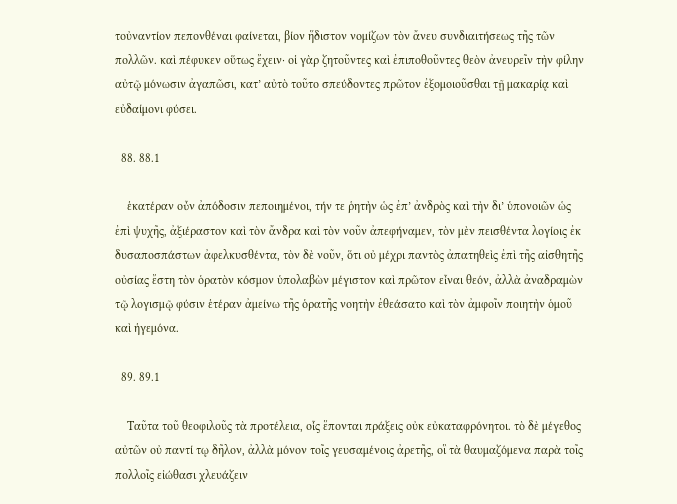τοὐναντίον πεπονθέναι φαίνεται, βίον ἥδιστον νομίζων τὸν ἄνευ συνδιαιτήσεως τῆς τῶν πολλῶν. καὶ πέφυκεν οὕτως ἔχειν· οἱ γὰρ ζητοῦντες καὶ ἐπιποθοῦντες θεὸν ἀνευρεῖν τὴν φίλην αὐτῷ μόνωσιν ἀγαπῶσι, κατ’ αὐτὸ τοῦτο σπεύδοντες πρῶτον ἐξομοιοῦσθαι τῇ μακαρίᾳ καὶ εὐδαίμονι φύσει.

  88. 88.1

    ἑκατέραν οὖν ἀπόδοσιν πεποιημένοι, τήν τε ῥητὴν ὡς ἐπ’ ἀνδρὸς καὶ τὴν δι’ ὑπονοιῶν ὡς ἐπὶ ψυχῆς, ἀξιέραστον καὶ τὸν ἄνδρα καὶ τὸν νοῦν ἀπεφήναμεν, τὸν μὲν πεισθέντα λογίοις ἐκ δυσαποσπάστων ἀφελκυσθέντα, τὸν δὲ νοῦν, ὅτι οὐ μέχρι παντὸς ἀπατηθεὶς ἐπὶ τῆς αἰσθητῆς οὐσίας ἔστη τὸν ὁρατὸν κόσμον ὑπολαβὼν μέγιστον καὶ πρῶτον εἶναι θεόν, ἀλλὰ ἀναδραμὼν τῷ λογισμῷ φύσιν ἑτέραν ἀμείνω τῆς ὁρατῆς νοητὴν ἐθεάσατο καὶ τὸν ἀμφοῖν ποιητὴν ὁμοῦ καὶ ἡγεμόνα.

  89. 89.1

    Ταῦτα τοῦ θεοφιλοῦς τὰ προτέλεια, οἷς ἕπονται πράξεις οὐκ εὐκαταφρόνητοι. τὸ δὲ μέγεθος αὐτῶν οὐ παντί τῳ δῆλον, ἀλλὰ μόνον τοῖς γευσαμένοις ἀρετῆς, οἳ τὰ θαυμαζόμενα παρὰ τοῖς πολλοῖς εἰώθασι χλευάζειν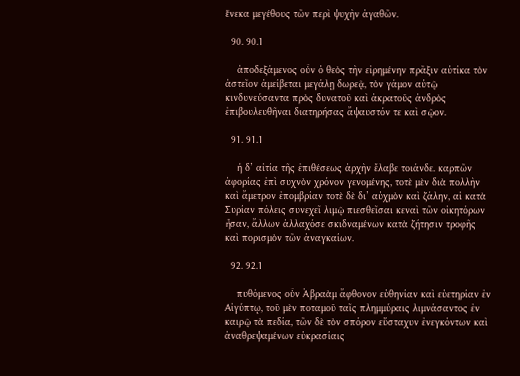ἕνεκα μεγέθους τῶν περὶ ψυχὴν ἀγαθῶν.

  90. 90.1

    ἀποδεξάμενος οὖν ὁ θεὸς τὴν εἰρημένην πρᾶξιν αὐτίκα τὸν ἀστεῖον ἀμείβεται μεγάλῃ δωρεᾷ, τὸν γάμον αὐτῷ κινδυνεύσαντα πρὸς δυνατοῦ καὶ ἀκρατοῦς ἀνδρὸς ἐπιβουλευθῆναι διατηρήσας ἄψαυστόν τε καὶ σῷον.

  91. 91.1

    ἡ δ’ αἰτία τῆς ἐπιθέσεως ἀρχὴν ἔλαβε τοιάνδε. καρπῶν ἀφορίας ἐπὶ συχνὸν χρόνον γενομένης, τοτὲ μὲν διὰ πολλὴν καὶ ἄμετρον ἐπομβρίαν τοτὲ δὲ δι’ αὐχμὸν καὶ ζάλην, αἱ κατὰ Συρίαν πόλεις συνεχεῖ λιμῷ πιεσθεῖσαι κεναὶ τῶν οἰκητόρων ἦσαν, ἄλλων ἀλλαχόσε σκιδναμένων κατὰ ζήτησιν τροφῆς καὶ πορισμὸν τῶν ἀναγκαίων.

  92. 92.1

    πυθόμενος οὖν Ἀβραὰμ ἄφθονον εὐθηνίαν καὶ εὐετηρίαν ἐν Αἰγύπτῳ, τοῦ μὲν ποταμοῦ ταῖς πλημμύραις λιμνάσαντος ἐν καιρῷ τὰ πεδία, τῶν δὲ τὸν σπόρον εὔσταχυν ἐνεγκόντων καὶ ἀναθρεψαμένων εὐκρασίαις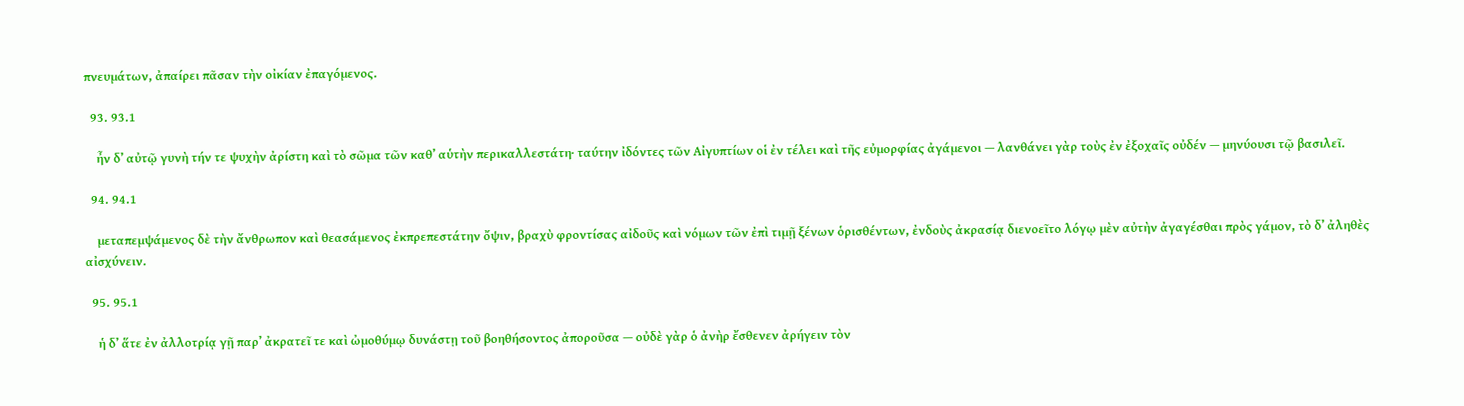πνευμάτων, ἀπαίρει πᾶσαν τὴν οἰκίαν ἐπαγόμενος.

  93. 93.1

    ἦν δ’ αὐτῷ γυνὴ τήν τε ψυχὴν ἀρίστη καὶ τὸ σῶμα τῶν καθ’ αὑτὴν περικαλλεστάτη· ταύτην ἰδόντες τῶν Αἰγυπτίων οἱ ἐν τέλει καὶ τῆς εὐμορφίας ἀγάμενοι — λανθάνει γὰρ τοὺς ἐν ἐξοχαῖς οὐδέν — μηνύουσι τῷ βασιλεῖ.

  94. 94.1

    μεταπεμψάμενος δὲ τὴν ἄνθρωπον καὶ θεασάμενος ἐκπρεπεστάτην ὄψιν, βραχὺ φροντίσας αἰδοῦς καὶ νόμων τῶν ἐπὶ τιμῇ ξένων ὁρισθέντων, ἐνδοὺς ἀκρασίᾳ διενοεῖτο λόγῳ μὲν αὐτὴν ἀγαγέσθαι πρὸς γάμον, τὸ δ’ ἀληθὲς αἰσχύνειν.

  95. 95.1

    ἡ δ’ ἅτε ἐν ἀλλοτρίᾳ γῇ παρ’ ἀκρατεῖ τε καὶ ὠμοθύμῳ δυνάστῃ τοῦ βοηθήσοντος ἀποροῦσα — οὐδὲ γὰρ ὁ ἀνὴρ ἔσθενεν ἀρήγειν τὸν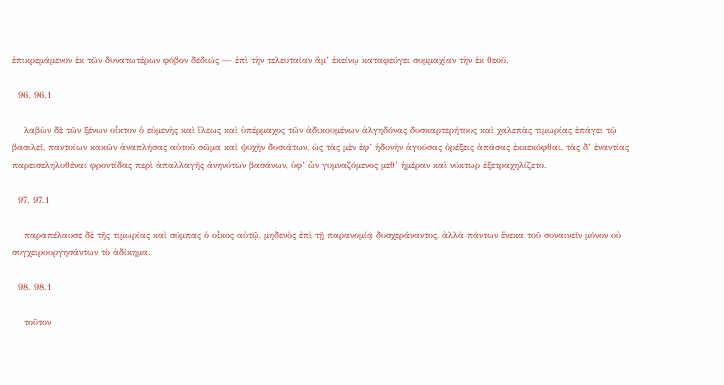ἐπικρεμάμενον ἐκ τῶν δυνατωτέρων φόβον δεδιώς — ἐπὶ τὴν τελευταίαν ἅμ’ ἐκείνῳ καταφεύγει συμμαχίαν τὴν ἐκ θεοῦ.

  96. 96.1

    λαβὼν δὲ τῶν ξένων οἶκτον ὁ εὐμενὴς καὶ ἵλεως καὶ ὑπέρμαχος τῶν ἀδικουμένων ἀλγηδόνας δυσκαρτερήτους καὶ χαλεπὰς τιμωρίας ἐπάγει τῷ βασιλεῖ, παντοίων κακῶν ἀναπλήσας αὐτοῦ σῶμα καὶ ψυχὴν δυσιάτων, ὡς τὰς μὲν ἐφ’ ἡδονὴν ἀγούσας ὀρέξεις ἁπάσας ἐκκεκόφθαι, τὰς δ’ ἐναντίας παρεισεληλυθέναι φροντίδας περὶ ἀπαλλαγῆς ἀνηνύτων βασάνων, ὑφ’ ὧν γυμναζόμενος μεθ’ ἡμέραν καὶ νύκτωρ ἐξετραχηλίζετο.

  97. 97.1

    παραπέλαυσε δὲ τῆς τιμωρίας καὶ σύμπας ὁ οἶκος αὐτῷ, μηδενὸς ἐπὶ τῇ παρανομίᾳ δυσχεράναντος, ἀλλὰ πάντων ἕνεκα τοῦ συναινεῖν μόνον οὐ συγχειρουργησάντων τὸ ἀδίκημα.

  98. 98.1

    τοῦτον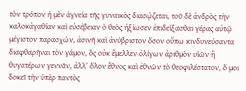τὸν τρόπον ἡ μὲν ἁγνεία τῆς γυναικὸς διασῴζεται, τοῦ δὲ ἀνδρὸς τὴν καλοκἀγαθίαν καὶ εὐσέβειαν ὁ θεὸς ἠξίωσεν ἐπιδείξασθαι γέρας αὐτῷ μέγιστον παρασχών, ἀσινῆ καὶ ἀνύβριστον ὅσον οὔπω κινδυνεύσαντα διαφθαρῆναι τὸν γάμον, ὃς οὐκ ἔμελλεν ὀλίγων ἀριθμὸν υἱῶν ἢ θυγατέρων γεννᾶν, ἀλλ’ ὅλον ἔθνος καὶ ἐθνῶν τὸ θεοφιλέστατον, ὅ μοι δοκεῖ τὴν ὑπὲρ παντὸς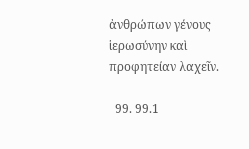ἀνθρώπων γένους ἱερωσύνην καὶ προφητείαν λαχεῖν.

  99. 99.1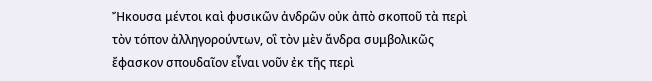Ἤκουσα μέντοι καὶ φυσικῶν ἀνδρῶν οὐκ ἀπὸ σκοποῦ τὰ περὶ τὸν τόπον ἀλληγορούντων, οἳ τὸν μὲν ἄνδρα συμβολικῶς ἔφασκον σπουδαῖον εἶναι νοῦν ἐκ τῆς περὶ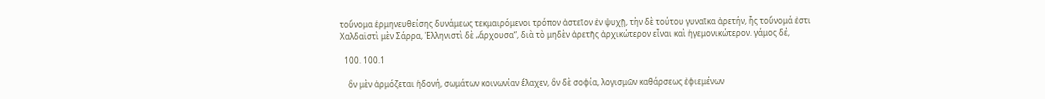τοὔνομα ἑρμηνευθείσης δυνάμεως τεκμαιρόμενοι τρόπον ἀστεῖον ἐν ψυχῇ, τὴν δὲ τούτου γυναῖκα ἀρετήν, ἧς τοὔνομά ἐστι Χαλδαϊστὶ μὲν Σάρρα, Ἑλληνιστὶ δὲ „ἄρχουσα“, διὰ τὸ μηδὲν ἀρετῆς ἀρχικώτερον εἶναι καὶ ἡγεμονικώτερον. γάμος δέ,

  100. 100.1

    ὃν μὲν ἁρμόζεται ἡδονή, σωμάτων κοινωνίαν ἔλαχεν, ὃν δὲ σοφία, λογισμῶν καθάρσεως ἐφιεμένων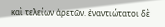καὶ τελείων ἀρετῶν. ἐναντιώτατοι δὲ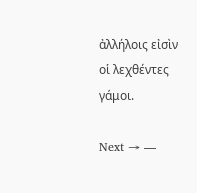ἀλλήλοις εἰσὶν οἱ λεχθέντες γάμοι.

Next → —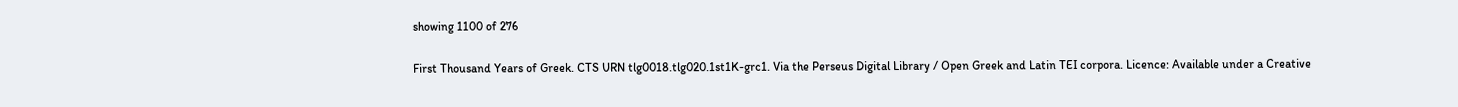showing 1100 of 276

First Thousand Years of Greek. CTS URN tlg0018.tlg020.1st1K-grc1. Via the Perseus Digital Library / Open Greek and Latin TEI corpora. Licence: Available under a Creative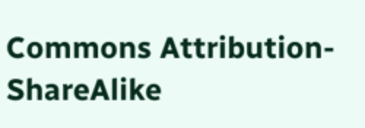Commons Attribution-ShareAlike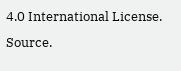4.0 International License. Source.